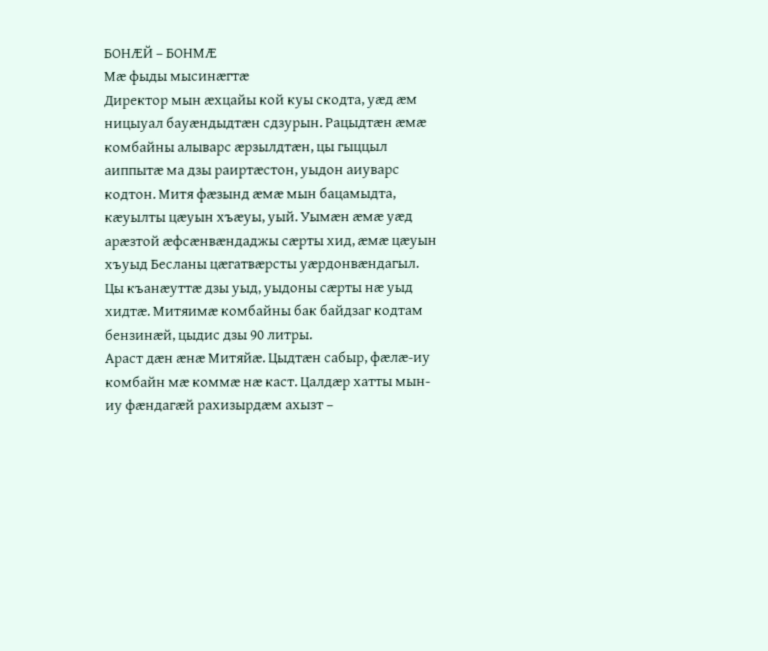БОНÆЙ – БОНМÆ
Мæ фыды мысинæгтæ
Директор мын æхцайы кой куы скодта, уæд æм ницыуал бауæндыдтæн сдзурын. Рацыдтæн æмæ комбайны алыварс æрзылдтæн, цы гыццыл аиппытæ ма дзы раиртæстон, уыдон аиуварс кодтон. Митя фæзынд æмæ мын бацамыдта, кæуылты цæуын хъæуы, уый. Уымæн æмæ уæд арæзтой æфсæнвæндаджы сæрты хид, æмæ цæуын хъуыд Бесланы цæгатвæрсты уæрдонвæндагыл. Цы къанæуттæ дзы уыд, уыдоны сæрты нæ уыд хидтæ. Митяимæ комбайны бак байдзаг кодтам бензинæй, цыдис дзы 90 литры.
Араст дæн æнæ Митяйæ. Цыдтæн сабыр, фæлæ-иу комбайн мæ коммæ нæ каст. Цалдæр хатты мын-иу фæндагæй рахизырдæм ахызт –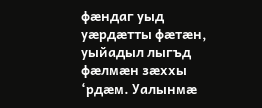фæндаг уыд уæрдæтты фæтæн, уыйадыл лыгъд фæлмæн зæххы ‘рдæм. Уалынмæ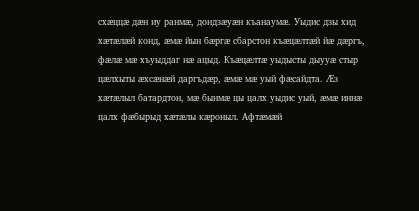схæццæ дæн иу ранмæ, дондзæуæн къанаумæ. Уыдис дзы хид хæтæлæй конд, æмæ йын бæргæ сбарстон къæцæлтæй йæ дæргъ, фæлæ мæ хъуыддаг нæ ацыд. Къæцæлтæ уыдысты дыууæ стыр цæлхыты æхсæнæй даргъдæр, æмæ мæ уый фæсайдта. Æз хæтæлыл батардтон, мæ бынмæ цы цалх уыдис уый, æмæ иннæ цалх фæбырыд хæтæлы кæроныл. Афтæмæй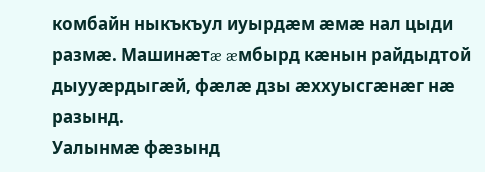комбайн ныкъкъул иуырдæм æмæ нал цыди размæ. Машинæтæ æмбырд кæнын райдыдтой дыууæрдыгæй, фæлæ дзы æххуысгæнæг нæ разынд.
Уалынмæ фæзынд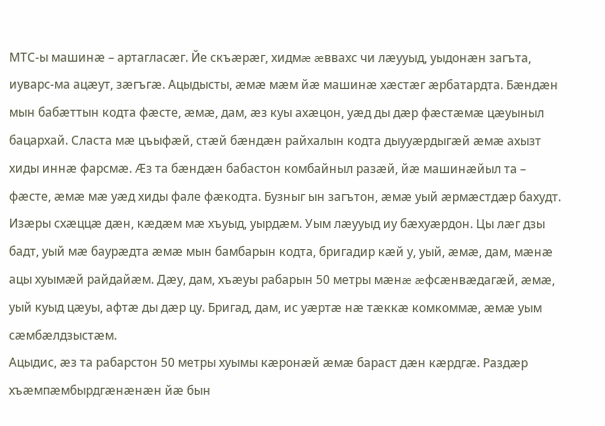МТС-ы машинæ – артагласæг. Йе скъæрæг, хидмæ æввахс чи лæууыд, уыдонæн загъта, иуварс-ма ацæут, зæгъгæ. Ацыдысты, æмæ мæм йæ машинæ хæстæг æрбатардта. Бæндæн мын бабæттын кодта фæсте, æмæ, дам, æз куы ахæцон, уæд ды дæр фæстæмæ цæуыныл бацархай. Сласта мæ цъыфæй, стæй бæндæн райхалын кодта дыууæрдыгæй æмæ ахызт хиды иннæ фарсмæ. Æз та бæндæн бабастон комбайныл разæй, йæ машинæйыл та – фæсте, æмæ мæ уæд хиды фале фæкодта. Бузныг ын загътон, æмæ уый æрмæстдæр бахудт.
Изæры схæццæ дæн, кæдæм мæ хъуыд, уырдæм. Уым лæууыд иу бæхуæрдон. Цы лæг дзы бадт, уый мæ баурæдта æмæ мын бамбарын кодта, бригадир кæй у, уый, æмæ, дам, мæнæ ацы хуымæй райдайæм. Дæу, дам, хъæуы рабарын 50 метры мæнæ æфсæнвæдагæй, æмæ, уый куыд цæуы, афтæ ды дæр цу. Бригад, дам, ис уæртæ нæ тæккæ комкоммæ, æмæ уым сæмбæлдзыстæм.
Ацыдис, æз та рабарстон 50 метры хуымы кæронæй æмæ бараст дæн кæрдгæ. Раздæр хъæмпæмбырдгæнæнæн йæ бын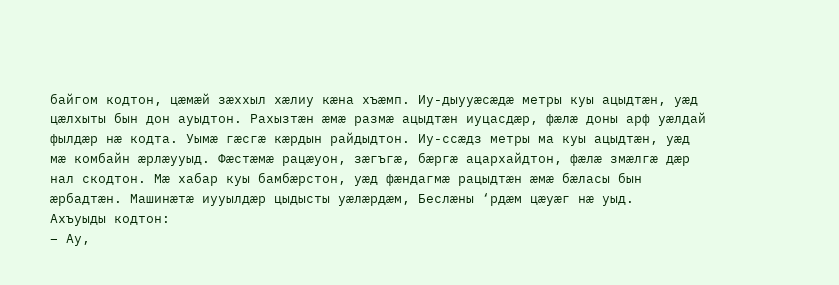байгом кодтон, цæмæй зæххыл хæлиу кæна хъæмп. Иу-дыууæсæдæ метры куы ацыдтæн, уæд цæлхыты бын дон ауыдтон. Рахызтæн æмæ размæ ацыдтæн иуцасдæр, фæлæ доны арф уæлдай фылдæр нæ кодта. Уымæ гæсгæ кæрдын райдыдтон. Иу-ссæдз метры ма куы ацыдтæн, уæд мæ комбайн æрлæууыд. Фæстæмæ рацæуон, зæгъгæ, бæргæ ацархайдтон, фæлæ змæлгæ дæр нал скодтон. Мæ хабар куы бамбæрстон, уæд фæндагмæ рацыдтæн æмæ бæласы бын æрбадтæн. Машинæтæ иууылдæр цыдысты уæлæрдæм, Беслæны ‘рдæм цæуæг нæ уыд.
Ахъуыды кодтон:
– Ау,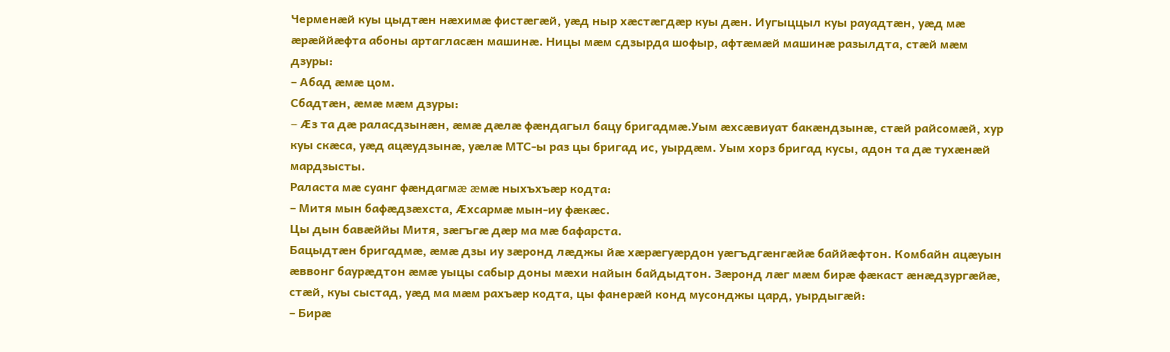Черменæй куы цыдтæн нæхимæ фистæгæй, уæд ныр хæстæгдæр куы дæн. Иугыццыл куы рауадтæн, уæд мæ æрæййæфта абоны артагласæн машинæ. Ницы мæм сдзырда шофыр, афтæмæй машинæ разылдта, стæй мæм дзуры:
– Абад æмæ цом.
Сбадтæн, æмæ мæм дзуры:
– Æз та дæ раласдзынæн, æмæ дæлæ фæндагыл бацу бригадмæ.Уым æхсæвиуат бакæндзынæ, стæй райсомæй, хур куы скæса, уæд ацæудзынæ, уæлæ МТС-ы раз цы бригад ис, уырдæм. Уым хорз бригад кусы, адон та дæ тухæнæй мардзысты.
Раласта мæ суанг фæндагмæ æмæ ныхъхъæр кодта:
– Митя мын бафæдзæхста, Æхсармæ мын-иу фæкæс.
Цы дын бавæййы Митя, зæгъгæ дæр ма мæ бафарста.
Бацыдтæн бригадмæ, æмæ дзы иу зæронд лæджы йæ хæрæгуæрдон уæгъдгæнгæйæ баййæфтон. Комбайн ацæуын æввонг баурæдтон æмæ уыцы сабыр доны мæхи найын байдыдтон. Зæронд лæг мæм бирæ фæкаст æнæдзургæйæ, стæй, куы сыстад, уæд ма мæм рахъæр кодта, цы фанерæй конд мусонджы цард, уырдыгæй:
– Бирæ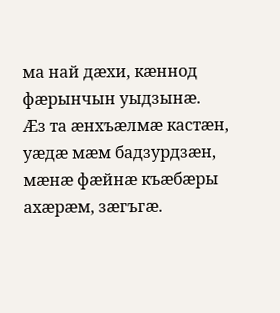ма най дæхи, кæннод фæрынчын уыдзынæ.
Æз та æнхъæлмæ кастæн, уæдæ мæм бадзурдзæн, мæнæ фæйнæ къæбæры ахæрæм, зæгъгæ.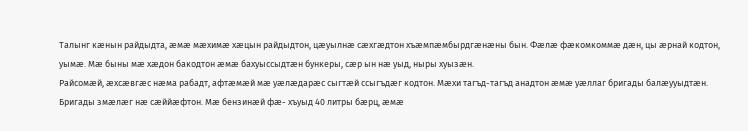Талынг кæнын райдыдта, æмæ мæхимæ хæцын райдыдтон, цæуылнæ сæхгæдтон хъæмпæмбырдгæнæны бын. Фæлæ фæкомкоммæ дæн, цы æрнай кодтон, уымæ. Мæ быны мæ хæдон бакодтон æмæ бахуыссыдтæн бункеры, сæр ын нæ уыд, ныры хуызæн.
Райсомæй, æхсæвгæс нæма рабадт, афтæмæй мæ уæлæдарæс сыгтæй ссыгъдæг кодтон. Мæхи тагъд-тагъд анадтон æмæ уæллаг бригады балæууыдтæн. Бригады змæлæг нæ сæййæфтон. Мæ бензинæй фæ- хъуыд 40 литры бæрц, æмæ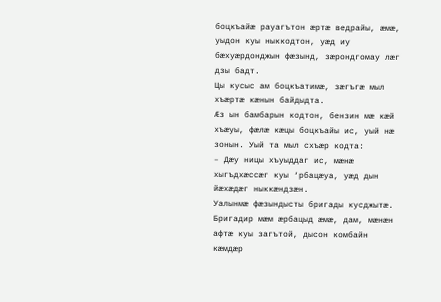боцкъайæ рауагътон æртæ ведрайы, æмæ, уыдон куы ныккодтон, уæд иу бæхуæрдонджын фæзынд, зæрондгомау лæг дзы бадт.
Цы кусыс ам боцкъатимæ, зæгъгæ мыл хъæртæ кæнын байдыдта.
Æз ын бамбарын кодтон, бензин мæ кæй хъæуы, фæлæ кæцы боцкъайы ис, уый нæ зонын. Уый та мыл схъæр кодта:
– Дæу ницы хъуыддаг ис, мæнæ хыгъдхæссæг куы ‘рбацæуа, уæд дын йæхæдæг ныккæндзæн.
Уалынмæ фæзындысты бригады кусджытæ. Бригадир мæм æрбацыд æмæ, дам, мæнæн афтæ куы загътой, дысон комбайн кæмдæр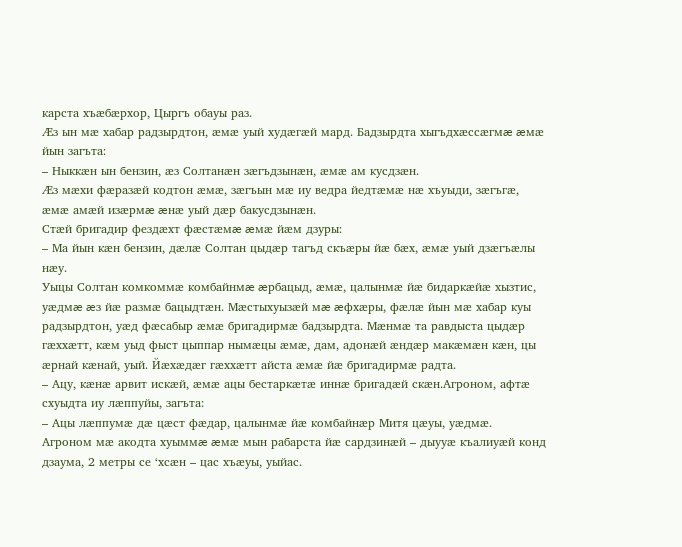карста хъæбæрхор, Цыргъ обауы раз.
Æз ын мæ хабар радзырдтон, æмæ уый худæгæй мард. Бадзырдта хыгъдхæссæгмæ æмæ йын загъта:
– Ныккæн ын бензин, æз Солтанæн зæгъдзынæн, æмæ ам кусдзæн.
Æз мæхи фæразæй кодтон æмæ, зæгъын мæ иу ведра йедтæмæ нæ хъуыди, зæгъгæ, æмæ амæй изæрмæ æнæ уый дæр бакусдзынæн.
Стæй бригадир фездæхт фæстæмæ æмæ йæм дзуры:
– Ма йын кæн бензин, дæлæ Солтан цыдæр тагъд скъæры йæ бæх, æмæ уый дзæгъæлы нæу.
Уыцы Солтан комкоммæ комбайнмæ æрбацыд, æмæ, цалынмæ йæ бидаркæйæ хызтис, уæдмæ æз йæ размæ бацыдтæн. Мæстыхуызæй мæ æфхæры, фæлæ йын мæ хабар куы радзырдтон, уæд фæсабыр æмæ бригадирмæ бадзырдта. Мæнмæ та равдыста цыдæр гæххæтт, кæм уыд фыст цыппар нымæцы æмæ, дам, адонæй æндæр макæмæн кæн, цы æрнай кæнай, уый. Йæхæдæг гæххæтт айста æмæ йæ бригадирмæ радта.
– Ацу, кæнæ арвит искæй, æмæ ацы бестаркæтæ иннæ бригадæй скæн.Агроном, афтæ схуыдта иу лæппуйы, загъта:
– Ацы лæппумæ дæ цæст фæдар, цалынмæ йæ комбайнæр Митя цæуы, уæдмæ.
Агроном мæ акодта хуыммæ æмæ мын рабарста йæ сардзинæй – дыууæ къалиуæй конд дзаума, 2 метры се ‘хсæн – цас хъæуы, уыйас.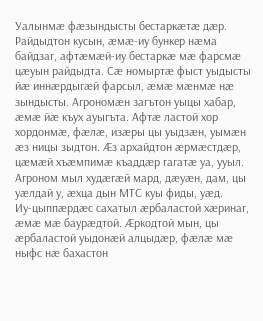Уалынмæ фæзындысты бестаркæтæ дæр. Райдыдтон кусын, æмæ-иу бункер нæма байдзаг, афтæмæй-иу бестаркæ мæ фарсмæ цæуын райдыдта. Сæ номыртæ фыст уыдысты йæ иннæрдыгæй фарсыл, æмæ мæнмæ нæ зындысты. Агрономæн загътон уыцы хабар, æмæ йæ къух ауыгъта. Афтæ ластой хор хордонмæ, фæлæ, изæры цы уыдзæн, уымæн æз ницы зыдтон. Æз архайдтон æрмæстдæр, цæмæй хъæмпимæ къаддæр гагатæ уа, ууыл. Агроном мыл худæгæй мард, дæуæн, дам, цы уæлдай у, æхца дын МТС куы фиды, уæд.
Иу-цыппæрдæс сахатыл æрбаластой хæринаг, æмæ мæ баурæдтой. Æркодтой мын, цы æрбаластой уыдонæй алцыдæр, фæлæ мæ ныфс нæ бахастон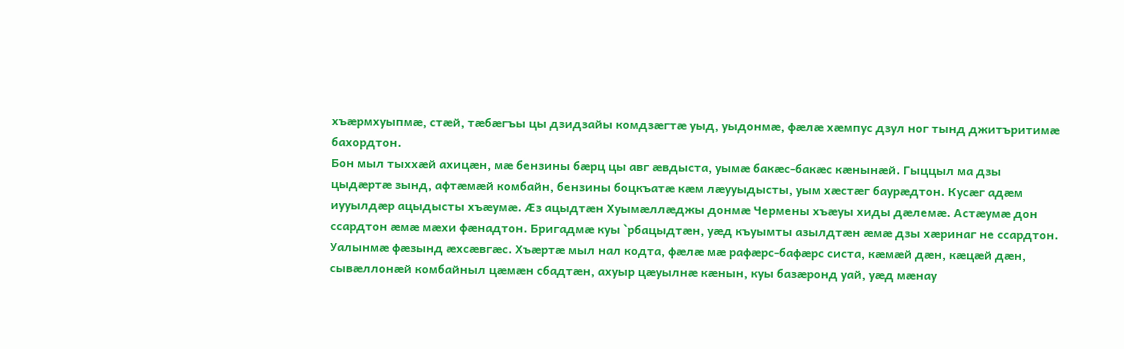хъæрмхуыпмæ, стæй, тæбæгъы цы дзидзайы комдзæгтæ уыд, уыдонмæ, фæлæ хæмпус дзул ног тынд джитъритимæ бахордтон.
Бон мыл тыххæй ахицæн, мæ бензины бæрц цы авг æвдыста, уымæ бакæс-бакæс кæнынæй. Гыццыл ма дзы цыдæртæ зынд, афтæмæй комбайн, бензины боцкъатæ кæм лæууыдысты, уым хæстæг баурæдтон. Кусæг адæм иууылдæр ацыдысты хъæумæ. Æз ацыдтæн Хуымæллæджы донмæ Чермены хъæуы хиды дæлемæ. Астæумæ дон ссардтон æмæ мæхи фæнадтон. Бригадмæ куы `рбацыдтæн, уæд къуымты азылдтæн æмæ дзы хæринаг не ссардтон. Уалынмæ фæзынд æхсæвгæс. Хъæртæ мыл нал кодта, фæлæ мæ рафæрс-бафæрс систа, кæмæй дæн, кæцæй дæн, сывæллонæй комбайныл цæмæн сбадтæн, ахуыр цæуылнæ кæнын, куы базæронд уай, уæд мæнау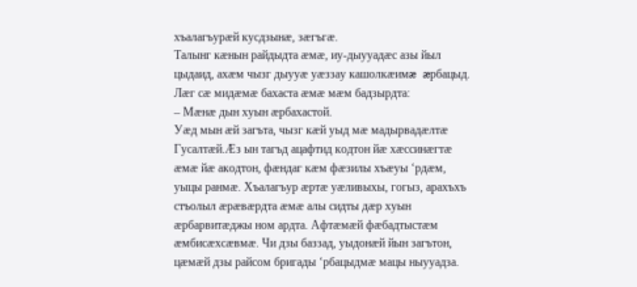хъалагъурæй кусдзынæ, зæгъгæ.
Талынг кæнын райдыдта æмæ, иу-дыууадæс азы йыл цыдаид, ахæм чызг дыууæ уæззау кашолкæимæ æрбацыд. Лæг сæ мидæмæ бахаста æмæ мæм бадзырдта:
– Мæнæ дын хуын æрбахастой.
Уæд мын æй загъта, чызг кæй уыд мæ мадырвадæлтæ Гусалтæй.Æз ын тагъд ацафтид кодтон йæ хæссинæгтæ æмæ йæ акодтон, фæндаг кæм фæзилы хъæуы ‘рдæм, уыцы ранмæ. Хъалагъур æртæ уæливыхы, гогыз, арахъхъ стъолыл æрæвæрдта æмæ алы сидты дæр хуын æрбарвитæджы ном ардта. Афтæмæй фæбадтыстæм æмбисæхсæвмæ. Чи дзы баззад, уыдонæй йын загътон, цæмæй дзы райсом бригады ‘рбацыдмæ мацы ныууадза.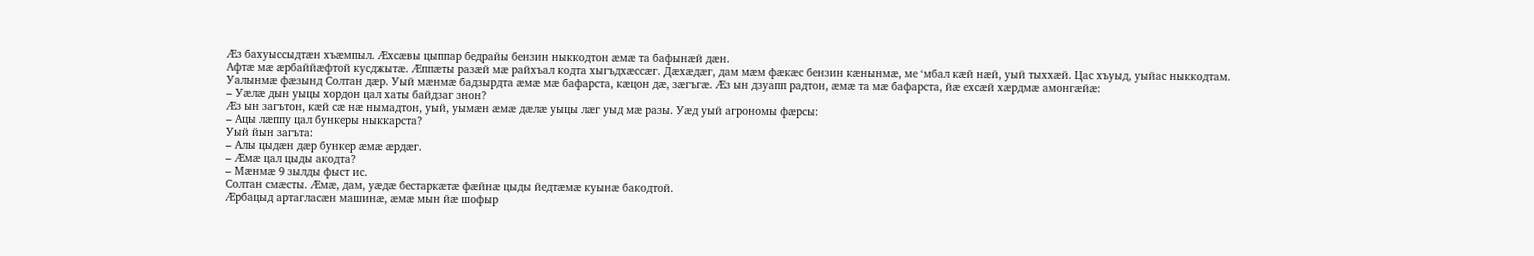Æз бахуыссыдтæн хъæмпыл. Æхсæвы цыппар бедрайы бензин ныккодтон æмæ та бафынæй дæн.
Афтæ мæ æрбаййæфтой кусджытæ. Æппæты разæй мæ райхъал кодта хыгъдхæссæг. Дæхæдæг, дам мæм фæкæс бензин кæнынмæ, ме ‘мбал кæй нæй, уый тыххæй. Цас хъуыд, уыйас ныккодтам.
Уалынмæ фæзынд Солтан дæр. Уый мæнмæ бадзырдта æмæ мæ бафарста, кæцон дæ, зæгъгæ. Ӕз ын дзуапп радтон, æмæ та мæ бафарста, йæ ехсæй хæрдмæ амонгæйæ:
– Уæлæ дын уыцы хордон цал хаты байдзаг знон?
Æз ын загътон, кæй сæ нæ нымадтон, уый, уымæн æмæ дæлæ уыцы лæг уыд мæ разы. Уæд уый агрономы фæрсы:
– Ацы лæппу цал бункеры ныккарста?
Уый йын загъта:
– Алы цыдæн дæр бункер æмæ æрдæг.
– Ӕмæ цал цыды акодта?
– Мæнмæ 9 зылды фыст ис.
Солтан смæсты. Æмæ, дам, уæдæ бестаркæтæ фæйнæ цыды йедтæмæ куынæ бакодтой.
Æрбацыд артагласæн машинæ, æмæ мын йæ шофыр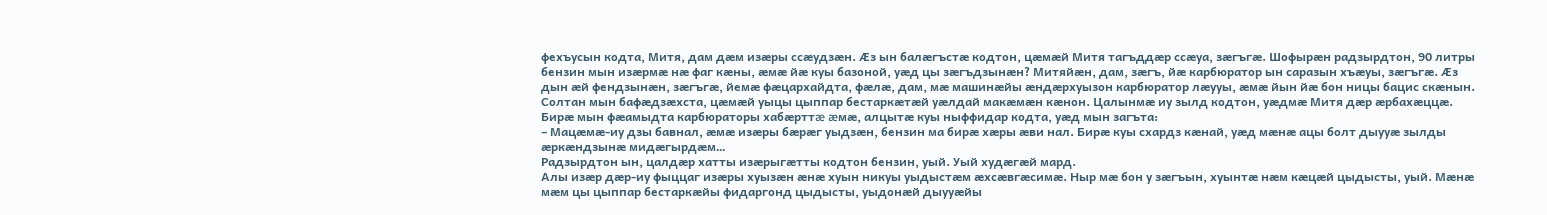фехъусын кодта, Митя, дам дæм изæры ссæудзæн. Æз ын балæгъстæ кодтон, цæмæй Митя тагъддæр ссæуа, зæгъгæ. Шофырæн радзырдтон, 90 литры бензин мын изæрмæ нæ фаг кæны, æмæ йæ куы базоной, уæд цы зæгъдзынæн? Митяйæн, дам, зæгъ, йæ карбюратор ын саразын хъæуы, зæгъгæ. Æз дын æй фендзынæн, зæгъгæ, йемæ фæцархайдта, фæлæ, дам, мæ машинæйы æндæрхуызон карбюратор лæууы, æмæ йын йæ бон ницы бацис скæнын.
Солтан мын бафæдзæхста, цæмæй уыцы цыппар бестаркæтæй уæлдай макæмæн кæнон. Цалынмæ иу зылд кодтон, уæдмæ Митя дæр æрбахæццæ. Бирæ мын фæамыдта карбюраторы хабæрттæ æмæ, алцытæ куы ныффидар кодта, уæд мын загъта:
– Мацæмæ-иу дзы бавнал, æмæ изæры бæрæг уыдзæн, бензин ма бирæ хæры æви нал. Бирæ куы схардз кæнай, уæд мæнæ ацы болт дыууæ зылды æркæндзынæ мидæгырдæм…
Радзырдтон ын, цалдæр хатты изæрыгæтты кодтон бензин, уый. Уый худæгæй мард.
Алы изæр дæр-иу фыццаг изæры хуызæн æнæ хуын никуы уыдыстæм æхсæвгæсимæ. Ныр мæ бон у зæгъын, хуынтæ нæм кæцæй цыдысты, уый. Мæнæ мæм цы цыппар бестаркæйы фидаргонд цыдысты, уыдонæй дыууæйы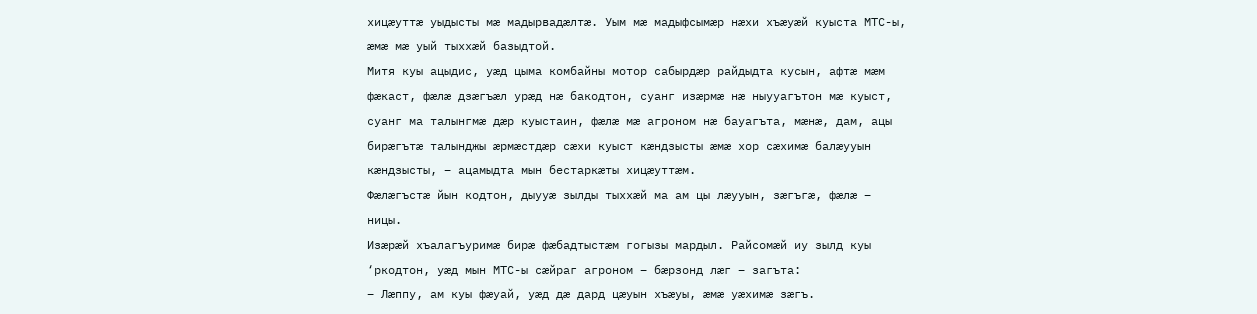хицæуттæ уыдысты мæ мадырвадæлтæ. Уым мæ мадыфсымæр нæхи хъæуæй куыста МТС-ы, æмæ мæ уый тыххæй базыдтой.
Митя куы ацыдис, уæд цыма комбайны мотор сабырдæр райдыдта кусын, афтæ мæм фæкаст, фæлæ дзæгъæл урæд нæ бакодтон, суанг изæрмæ нæ ныууагътон мæ куыст, суанг ма талынгмæ дæр куыстаин, фæлæ мæ агроном нæ бауагъта, мæнæ, дам, ацы бирæгътæ талынджы æрмæстдæр сæхи куыст кæндзысты æмæ хор сæхимæ балæууын кæндзысты, – ацамыдта мын бестаркæты хицæуттæм.
Фæлæгъстæ йын кодтон, дыууæ зылды тыххæй ма ам цы лæууын, зæгъгæ, фæлæ – ницы.
Изæрæй хъалагъуримæ бирæ фæбадтыстæм гогызы мардыл. Райсомæй иу зылд куы ‘ркодтон, уæд мын МТС-ы сæйраг агроном – бæрзонд лæг – загъта:
– Лæппу, ам куы фæуай, уæд дæ дард цæуын хъæуы, æмæ уæхимæ зæгъ.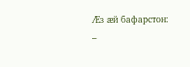Æз æй бафарстон:
–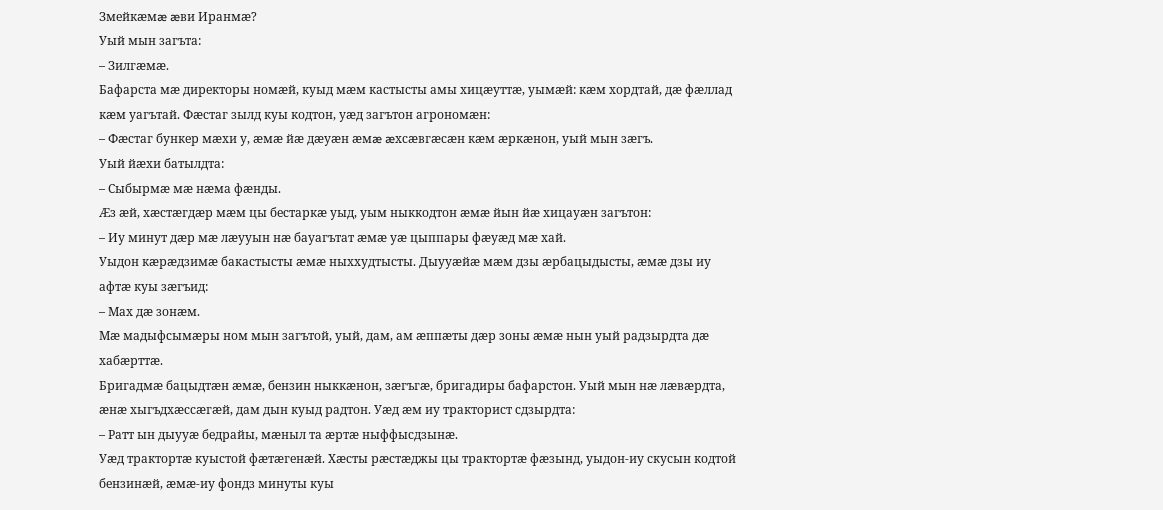Змейкæмæ æви Иранмæ?
Уый мын загъта:
– Зилгæмæ.
Бафарста мæ директоры номæй, куыд мæм кастысты амы хицæуттæ, уымæй: кæм хордтай, дæ фæллад кæм уагътай. Фæстаг зылд куы кодтон, уæд загътон агрономæн:
– Фæстаг бункер мæхи у, æмæ йæ дæуæн æмæ æхсæвгæсæн кæм æркæнон, уый мын зæгъ.
Уый йæхи батылдта:
– Сыбырмæ мæ нæма фæнды.
Æз æй, хæстæгдæр мæм цы бестаркæ уыд, уым ныккодтон æмæ йын йæ хицауæн загътон:
– Иу минут дæр мæ лæууын нæ бауагътат æмæ уæ цыппары фæуæд мæ хай.
Уыдон кæрæдзимæ бакастысты æмæ ныххудтысты. Дыууæйæ мæм дзы æрбацыдысты, æмæ дзы иу афтæ куы зæгъид:
– Мах дæ зонæм.
Мæ мадыфсымæры ном мын загътой, уый, дам, ам æппæты дæр зоны æмæ нын уый радзырдта дæ хабæрттæ.
Бригадмæ бацыдтæн æмæ, бензин ныккæнон, зæгъгæ, бригадиры бафарстон. Уый мын нæ лæвæрдта, æнæ хыгъдхæссæгæй, дам дын куыд радтон. Уæд æм иу тракторист сдзырдта:
– Ратт ын дыууæ бедрайы, мæныл та æртæ ныффысдзынæ.
Уæд трактортæ куыстой фæтæгенæй. Хæсты рæстæджы цы трактортæ фæзынд, уыдон-иу скусын кодтой бензинæй, æмæ-иу фондз минуты куы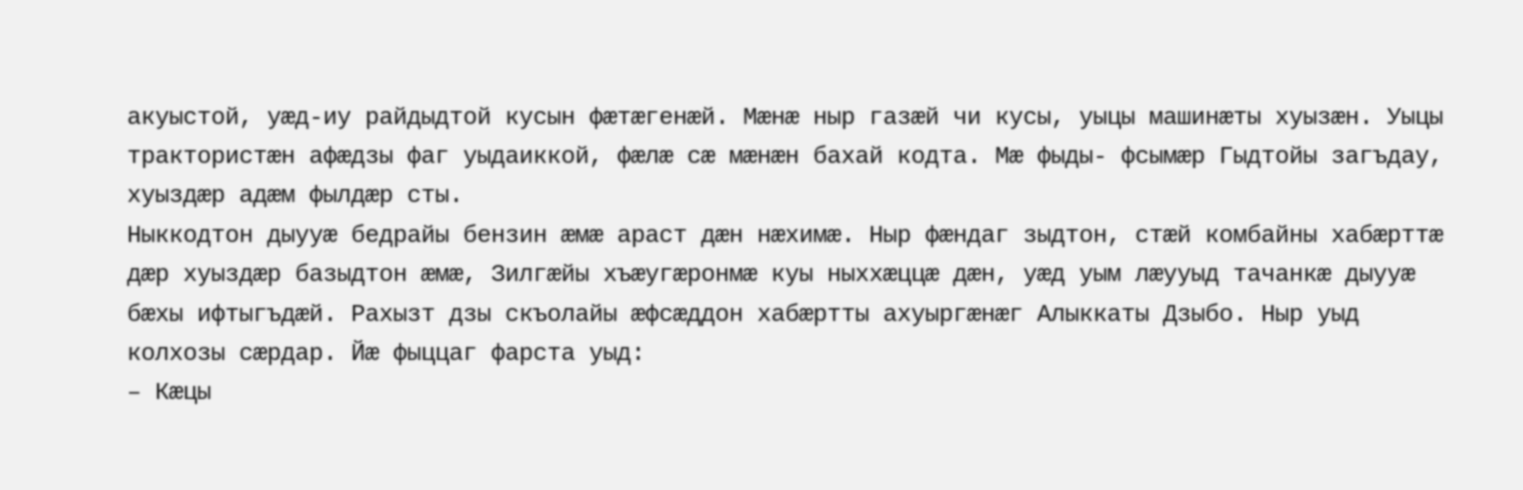акуыстой, уæд-иу райдыдтой кусын фæтæгенæй. Мæнæ ныр газæй чи кусы, уыцы машинæты хуызæн. Уыцы трактористæн афæдзы фаг уыдаиккой, фæлæ сæ мæнæн бахай кодта. Мæ фыды- фсымæр Гыдтойы загъдау, хуыздæр адæм фылдæр сты.
Ныккодтон дыууæ бедрайы бензин æмæ араст дæн нæхимæ. Ныр фæндаг зыдтон, стæй комбайны хабæрттæ дæр хуыздæр базыдтон æмæ, Зилгæйы хъæугæронмæ куы ныххæццæ дæн, уæд уым лæууыд тачанкæ дыууæ бæхы ифтыгъдæй. Рахызт дзы скъолайы æфсæддон хабæртты ахуыргæнæг Алыккаты Дзыбо. Ныр уыд колхозы сæрдар. Йæ фыццаг фарста уыд:
– Кæцы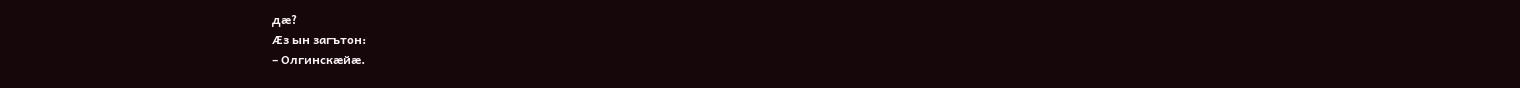дæ?
Æз ын загътон:
– Олгинскæйæ.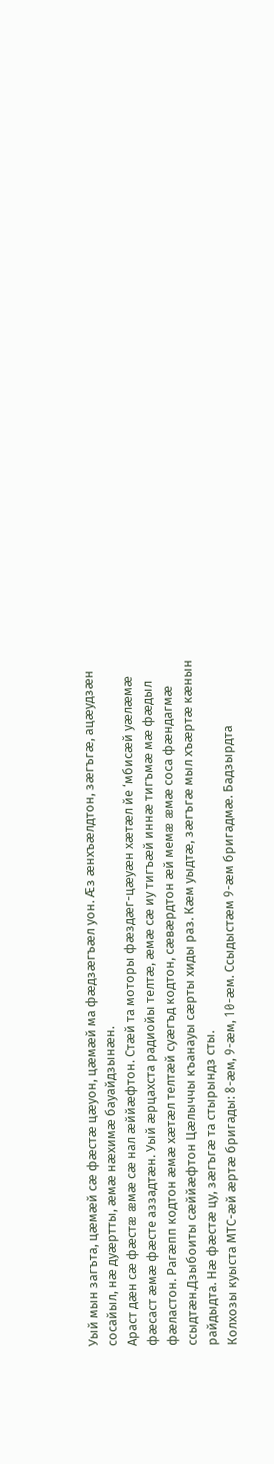Уый мын загъта, цæмæй сæ фæстæ цæуон, цæмæй ма фæдзæгъæл уон. Æз æнхъæлдтон, зæгъгæ, ацæудзæн сосайыл, нæ дуæртты, æмæ нæхимæ бауайдзынæн.
Араст дæн сæ фæстæ æмæ сæ нал æййæфтон. Стæй та моторы фæздæг-цæуæн хæтæл йе ‘мбисæй уæлæмæ фæсаст æмæ фæсте аззадтæн. Уый æрцахста радиойы телтæ, æмæ сæ иу тигъæй иннæ тигъмæ мæ фæдыл фæластон. Рагæпп кодтон æмæ хæтæл телтæй суæгъд кодтон, сæвæрдтон æй мемæ æмæ соса фæндагмæ ссыдтæн.Дзыбоиты сæййæфтон Цæлыччы къанауы сæрты хиды раз. Кæм уыдтæ, зæгъгæ мыл хъæртæ кæнын райдыдта. Нæ фæстæ цу, зæгъгæ та стырындз сты.
Колхозы куыста МТС-æй æртæ бригады: 8-æм, 9-æм, 10-æм. Ссыдыстæм 9-æм бригадмæ. Бадзырдта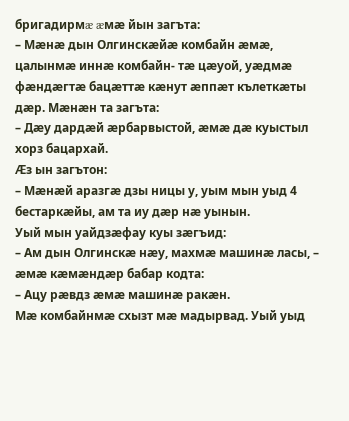бригадирмæ æмæ йын загъта:
– Мæнæ дын Олгинскæйæ комбайн æмæ, цалынмæ иннæ комбайн- тæ цæуой, уæдмæ фæндæгтæ бацæттæ кæнут æппæт кълеткæты дæр. Мæнæн та загъта:
– Дæу дардæй æрбарвыстой, æмæ дæ куыстыл хорз бацархай.
Æз ын загътон:
– Мæнæй аразгæ дзы ницы у, уым мын уыд 4 бестаркæйы, ам та иу дæр нæ уынын.
Уый мын уайдзæфау куы зæгъид:
– Ам дын Олгинскæ нæу, махмæ машинæ ласы, – æмæ кæмæндæр бабар кодта:
– Ацу рæвдз æмæ машинæ ракæн.
Мæ комбайнмæ схызт мæ мадырвад. Уый уыд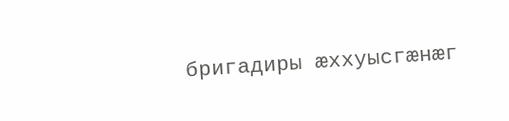бригадиры æххуысгæнæг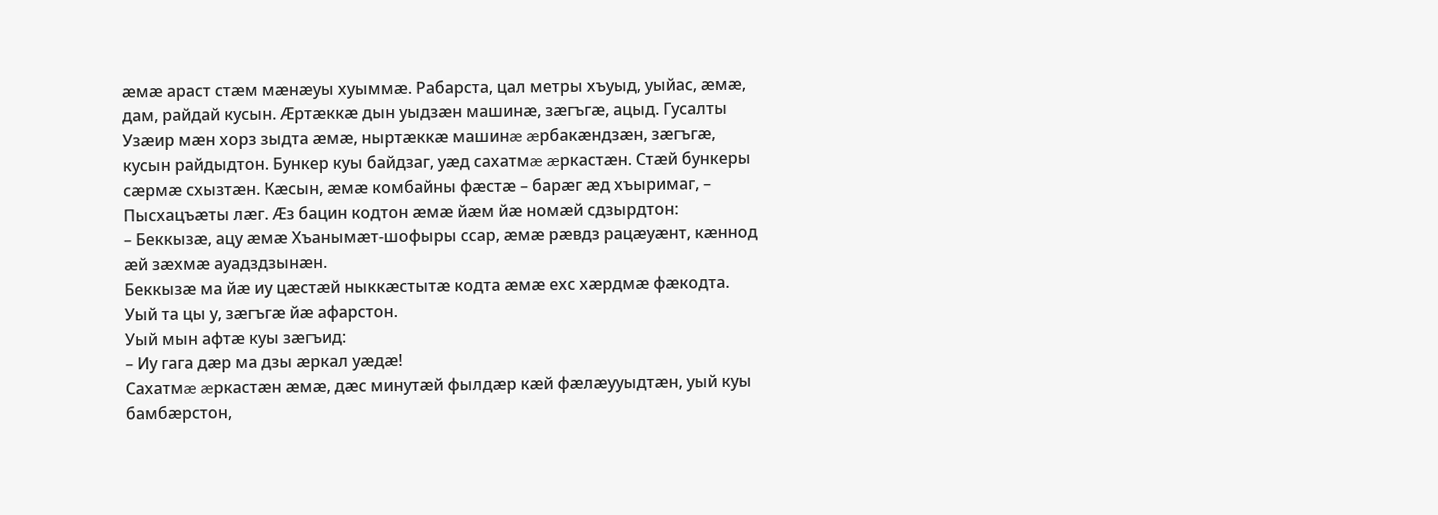æмæ араст стæм мæнæуы хуыммæ. Рабарста, цал метры хъуыд, уыйас, æмæ, дам, райдай кусын. Æртæккæ дын уыдзæн машинæ, зæгъгæ, ацыд. Гусалты Узæир мæн хорз зыдта æмæ, ныртæккæ машинæ æрбакæндзæн, зæгъгæ, кусын райдыдтон. Бункер куы байдзаг, уæд сахатмæ æркастæн. Стæй бункеры сæрмæ схызтæн. Кæсын, æмæ комбайны фæстæ – барæг æд хъыримаг, – Пысхацъæты лæг. Æз бацин кодтон æмæ йæм йæ номæй сдзырдтон:
– Беккызæ, ацу æмæ Хъанымæт-шофыры ссар, æмæ рæвдз рацæуæнт, кæннод æй зæхмæ ауадздзынæн.
Беккызæ ма йæ иу цæстæй ныккæстытæ кодта æмæ ехс хæрдмæ фæкодта. Уый та цы у, зæгъгæ йæ афарстон.
Уый мын афтæ куы зæгъид:
– Иу гага дæр ма дзы æркал уæдæ!
Сахатмæ æркастæн æмæ, дæс минутæй фылдæр кæй фæлæууыдтæн, уый куы бамбæрстон,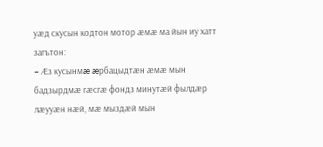уæд скусын кодтон мотор æмæ ма йын иу хатт загътон:
– Æз кусынмæ æрбацыдтæн æмæ мын бадзырдмæ гæсгæ фондз минутæй фылдæр лæууæн нæй, мæ мыздæй мын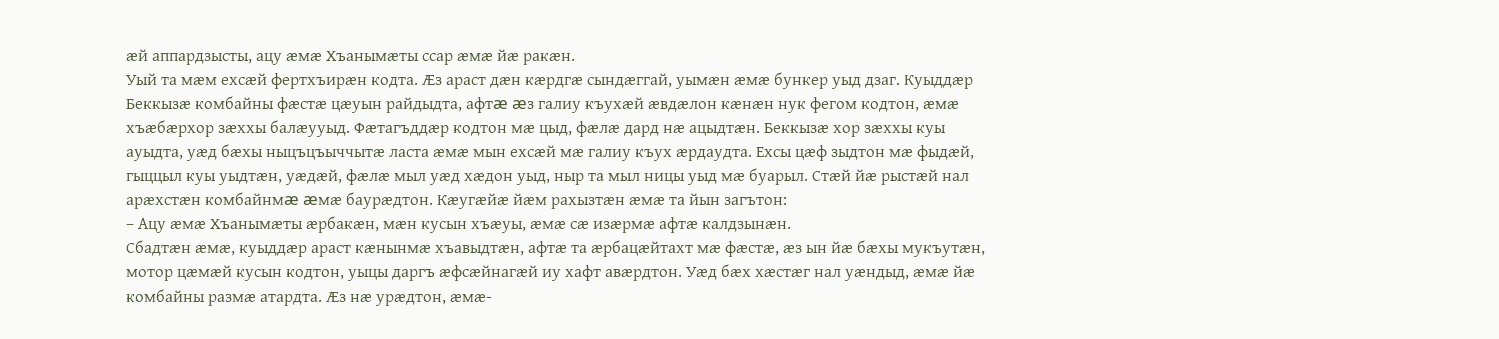æй аппардзысты, ацу æмæ Хъанымæты ссар æмæ йæ ракæн.
Уый та мæм ехсæй фертхъирæн кодта. Æз араст дæн кæрдгæ сындæггай, уымæн æмæ бункер уыд дзаг. Куыддæр Беккызæ комбайны фæстæ цæуын райдыдта, афтæ æз галиу къухæй æвдæлон кæнæн нук фегом кодтон, æмæ хъæбæрхор зæххы балæууыд. Фæтагъддæр кодтон мæ цыд, фæлæ дард нæ ацыдтæн. Беккызæ хор зæххы куы ауыдта, уæд бæхы ныцъцъыччытæ ласта æмæ мын ехсæй мæ галиу къух æрдаудта. Ехсы цæф зыдтон мæ фыдæй, гыццыл куы уыдтæн, уæдæй, фæлæ мыл уæд хæдон уыд, ныр та мыл ницы уыд мæ буарыл. Стæй йæ рыстæй нал арæхстæн комбайнмæ æмæ баурæдтон. Кæугæйæ йæм рахызтæн æмæ та йын загътон:
– Ацу æмæ Хъанымæты æрбакæн, мæн кусын хъæуы, æмæ сæ изæрмæ афтæ калдзынæн.
Сбадтæн æмæ, куыддæр араст кæнынмæ хъавыдтæн, афтæ та æрбацæйтахт мæ фæстæ, æз ын йæ бæхы мукъутæн, мотор цæмæй кусын кодтон, уыцы даргъ æфсæйнагæй иу хафт авæрдтон. Уæд бæх хæстæг нал уæндыд, æмæ йæ комбайны размæ атардта. Æз нæ урæдтон, æмæ-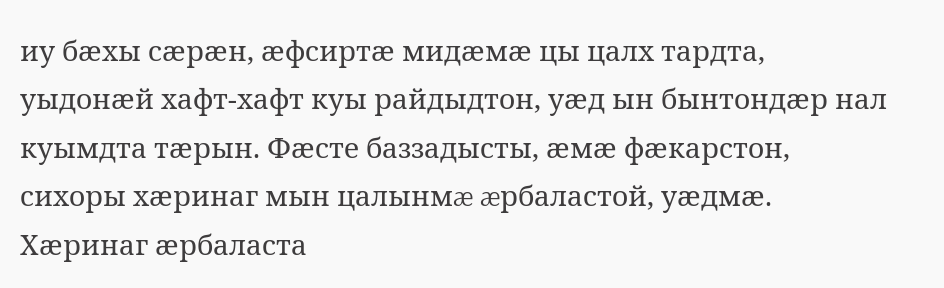иу бæхы сæрæн, æфсиртæ мидæмæ цы цалх тардта, уыдонæй хафт-хафт куы райдыдтон, уæд ын бынтондæр нал куымдта тæрын. Фæсте баззадысты, æмæ фæкарстон, сихоры хæринаг мын цалынмæ æрбаластой, уæдмæ. Хæринаг æрбаласта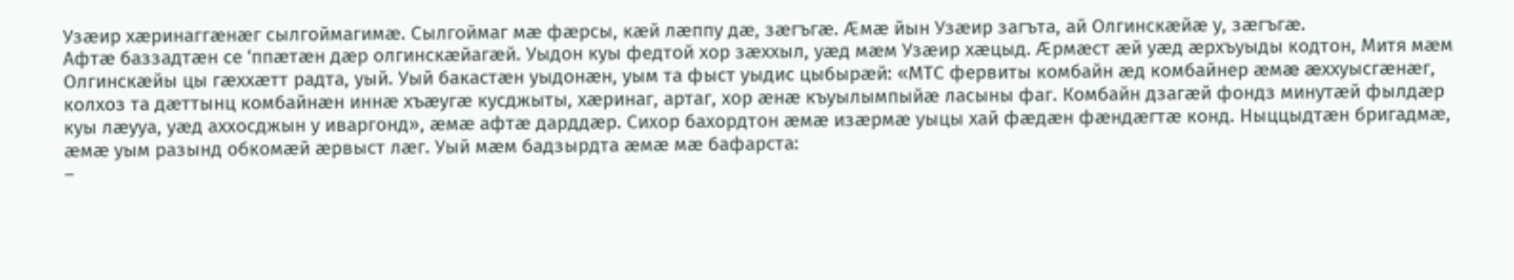Узæир хæринаггæнæг сылгоймагимæ. Сылгоймаг мæ фæрсы, кæй лæппу дæ, зæгъгæ. Ӕмæ йын Узæир загъта, ай Олгинскæйæ у, зæгъгæ.
Афтæ баззадтæн се ‘ппæтæн дæр олгинскæйагæй. Уыдон куы федтой хор зæххыл, уæд мæм Узæир хæцыд. Æрмæст æй уæд æрхъуыды кодтон, Митя мæм Олгинскæйы цы гæххæтт радта, уый. Уый бакастæн уыдонæн, уым та фыст уыдис цыбырæй: «МТС фервиты комбайн æд комбайнер æмæ æххуысгæнæг, колхоз та дæттынц комбайнæн иннæ хъæугæ кусджыты, хæринаг, артаг, хор æнæ къуылымпыйæ ласыны фаг. Комбайн дзагæй фондз минутæй фылдæр куы лæууа, уæд аххосджын у иваргонд», æмæ афтæ дарддæр. Сихор бахордтон æмæ изæрмæ уыцы хай фæдæн фæндæгтæ конд. Ныццыдтæн бригадмæ, æмæ уым разынд обкомæй æрвыст лæг. Уый мæм бадзырдта æмæ мæ бафарста:
–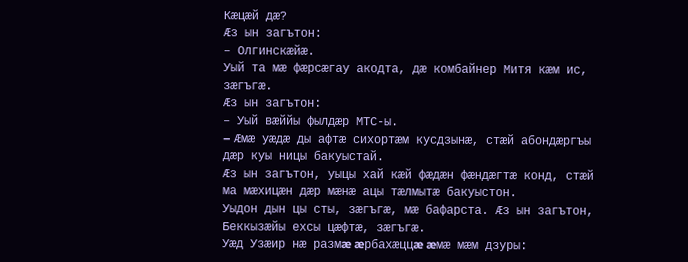Кæцæй дæ?
Æз ын загътон:
– Олгинскæйæ.
Уый та мæ фæрсæгау акодта, дæ комбайнер Митя кæм ис, зæгъгæ.
Æз ын загътон:
– Уый вæййы фылдæр МТС-ы.
– Æмæ уæдæ ды афтæ сихортæм кусдзынæ, стæй абондæргъы дæр куы ницы бакуыстай.
Æз ын загътон, уыцы хай кæй фæдæн фæндæгтæ конд, стæй ма мæхицæн дæр мæнæ ацы тæлмытæ бакуыстон.
Уыдон дын цы сты, зæгъгæ, мæ бафарста. Æз ын загътон, Беккызæйы ехсы цæфтæ, зæгъгæ.
Уæд Узæир нæ размæ æрбахæццæ æмæ мæм дзуры: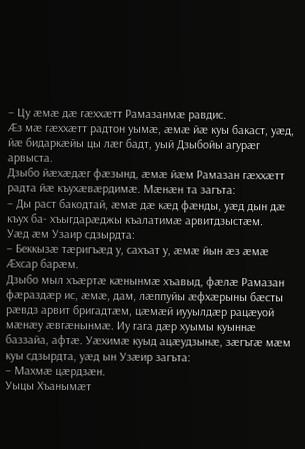– Цу æмæ дæ гæххæтт Рамазанмæ равдис.
Æз мæ гæххæтт радтон уымæ, æмæ йæ куы бакаст, уæд, йæ бидаркæйы цы лæг бадт, уый Дзыбойы агурæг арвыста.
Дзыбо йæхæдæг фæзынд, æмæ йæм Рамазан гæххæтт радта йæ къухæвæрдимæ. Мæнæн та загъта:
– Ды раст бакодтай, æмæ дæ кæд фæнды, уæд дын дæ къух ба- хъыгдарæджы къалатимæ арвитдзыстæм.
Уæд æм Узаир сдзырдта:
– Беккызæ тæригъæд у, сахъат у, æмæ йын æз æмæ Æхсар барæм.
Дзыбо мыл хъæртæ кæнынмæ хъавыд, фæлæ Рамазан фæраздæр ис, æмæ, дам, лæппуйы æфхæрыны бæсты рæвдз арвит бригадтæм, цæмæй иууылдæр рацæуой мæнæу æвгæнынмæ. Иу гага дæр хуымы куыннæ баззайа, афтæ. Уæхимæ куыд ацæудзынæ, зæгъгæ мæм куы сдзырдта, уæд ын Узæир загъта:
– Махмæ цæрдзæн.
Уыцы Хъанымæт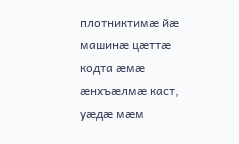плотниктимæ йæ машинæ цæттæ кодта æмæ æнхъæлмæ каст, уæдæ мæм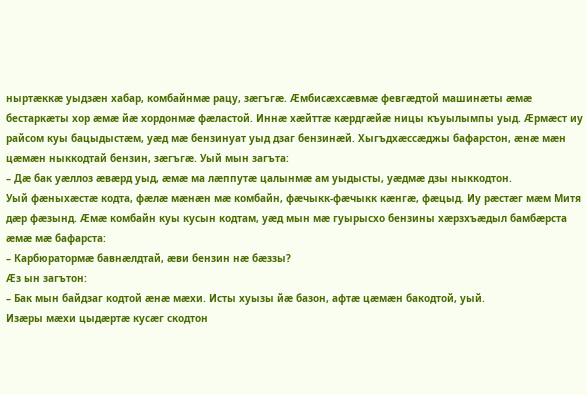ныртæккæ уыдзæн хабар, комбайнмæ рацу, зæгъгæ. Æмбисæхсæвмæ февгæдтой машинæты æмæ бестаркæты хор æмæ йæ хордонмæ фæластой. Иннæ хæйттæ кæрдгæйæ ницы къуылымпы уыд. Æрмæст иу райсом куы бацыдыстæм, уæд мæ бензинуат уыд дзаг бензинæй. Хыгъдхæссæджы бафарстон, æнæ мæн цæмæн ныккодтай бензин, зæгъгæ. Уый мын загъта:
– Дæ бак уæллоз æвæрд уыд, æмæ ма лæппутæ цалынмæ ам уыдысты, уæдмæ дзы ныккодтон.
Уый фæныхæстæ кодта, фæлæ мæнæн мæ комбайн, фæчыкк-фæчыкк кæнгæ, фæцыд. Иу рæстæг мæм Митя дæр фæзынд. Æмæ комбайн куы кусын кодтам, уæд мын мæ гуырысхо бензины хæрзхъæдыл бамбæрста æмæ мæ бафарста:
– Карбюратормæ бавнæлдтай, æви бензин нæ бæззы?
Æз ын загътон:
– Бак мын байдзаг кодтой æнæ мæхи. Исты хуызы йæ базон, афтæ цæмæн бакодтой, уый.
Изæры мæхи цыдæртæ кусæг скодтон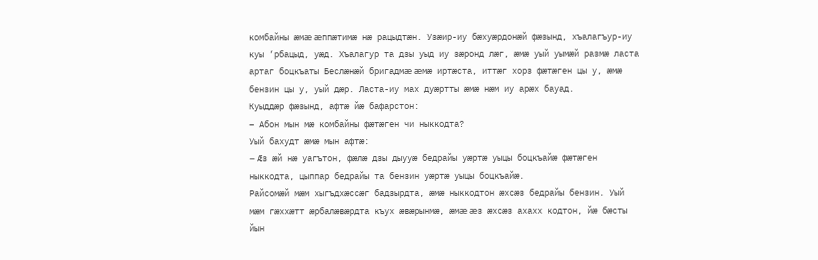комбайны æмæ æппæтимæ нæ рацыдтæн. Узæир-иу бæхуæрдонæй фæзынд, хъалагъур-иу куы ‘рбацыд, уæд. Хъалагур та дзы уыд иу зæронд лæг, æмæ уый уымæй размæ ласта артаг боцкъаты Беслæнæй бригадмæ æмæ иртæста, иттæг хорз фæтæген цы у, æмæ бензин цы у, уый дæр. Ласта-иу мах дуæртты æмæ нæм иу арæх бауад.
Куыддæр фæзынд, афтæ йæ бафарстон:
– Абон мын мæ комбайны фæтæген чи ныккодта?
Уый бахудт æмæ мын афтæ:
– Æз æй нæ уагътон, фæлæ дзы дыууæ бедрайы уæртæ уыцы боцкъайæ фæтæген ныккодта, цыппар бедрайы та бензин уæртæ уыцы боцкъайæ.
Райсомæй мæм хыгъдхæссæг бадзырдта, æмæ ныккодтон æхсæз бедрайы бензин. Уый мæм гæххæтт æрбалæвæрдта къух æвæрынмæ, æмæ æз æхсæз ахахх кодтон, йæ бæсты йын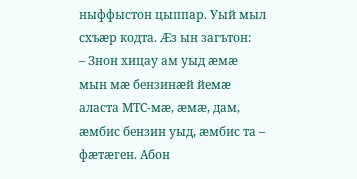ныффыстон цыппар. Уый мыл схъæр кодта. Æз ын загътон:
– Знон хицау ам уыд æмæ мын мæ бензинæй йемæ аласта МТС-мæ, æмæ, дам, æмбис бензин уыд, æмбис та – фæтæген. Абон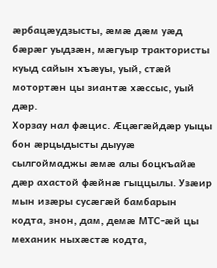æрбацæудзысты, æмæ дæм уæд бæрæг уыдзæн, мæгуыр трактористы куыд сайын хъæуы, уый, стæй мотортæн цы зиантæ хæссыс, уый дæр.
Хорзау нал фæцис. Æцæгæйдæр уыцы бон æрцыдысты дыууæ сылгоймаджы æмæ алы боцкъайæ дæр ахастой фæйнæ гыццылы. Узæир мын изæры сусæгæй бамбарын кодта, знон, дам, демæ МТС-æй цы механик ныхæстæ кодта,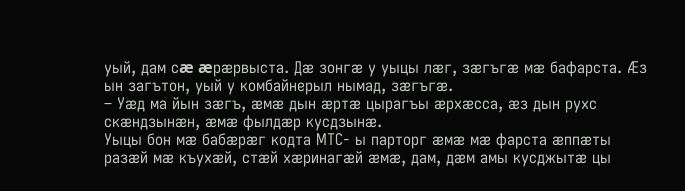уый, дам сæ æрæрвыста. Дæ зонгæ у уыцы лæг, зæгъгæ мæ бафарста. Æз ын загътон, уый у комбайнерыл нымад, зæгъгæ.
– Уæд ма йын зæгъ, æмæ дын æртæ цырагъы æрхæсса, æз дын рухс скæндзынæн, æмæ фылдæр кусдзынæ.
Уыцы бон мæ бабæрæг кодта МТС- ы парторг æмæ мæ фарста æппæты разæй мæ къухæй, стæй хæринагæй æмæ, дам, дæм амы кусджытæ цы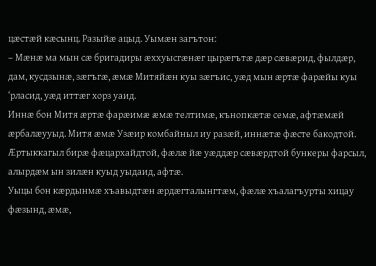цæстæй кæсынц. Разыйæ ацыд. Уымæн загътон:
– Мæнæ ма мын сæ бригадиры æххуысгæнæг цырæгътæ дæр сæвæрид, фылдæр, дам, кусдзынæ, зæгъгæ, æмæ Митяйæн куы зæгъис, уæд мын æртæ фарæйы куы ‘рласид, уæд иттæг хорз уаид.
Иннæ бон Митя æртæ фарæимæ æмæ телтимæ, кънопкæтæ семæ, афтæмæй æрбалæууыд. Митя æмæ Узæир комбайныл иу разæй, иннæтæ фæсте бакодтой. Æртыккагыл бирæ фæцархайдтой, фæлæ йæ уæддæр сæвæрдтой бункеры фарсыл, алырдæм ын зилæн куыд уыдаид, афтæ.
Уыцы бон кæрдынмæ хъавыдтæн æрдæгталынгтæм, фæлæ хъалагъурты хицау фæзынд, æмæ,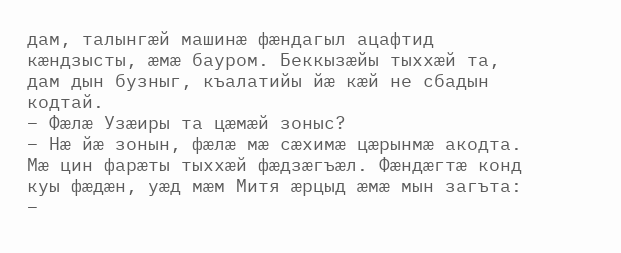дам, талынгæй машинæ фæндагыл ацафтид кæндзысты, æмæ бауром. Беккызæйы тыххæй та, дам дын бузныг, къалатийы йæ кæй не сбадын кодтай.
– Фæлæ Узæиры та цæмæй зоныс?
– Нæ йæ зонын, фæлæ мæ сæхимæ цæрынмæ акодта.
Мæ цин фарæты тыххæй фæдзæгъæл. Фæндæгтæ конд куы фæдæн, уæд мæм Митя æрцыд æмæ мын загъта:
–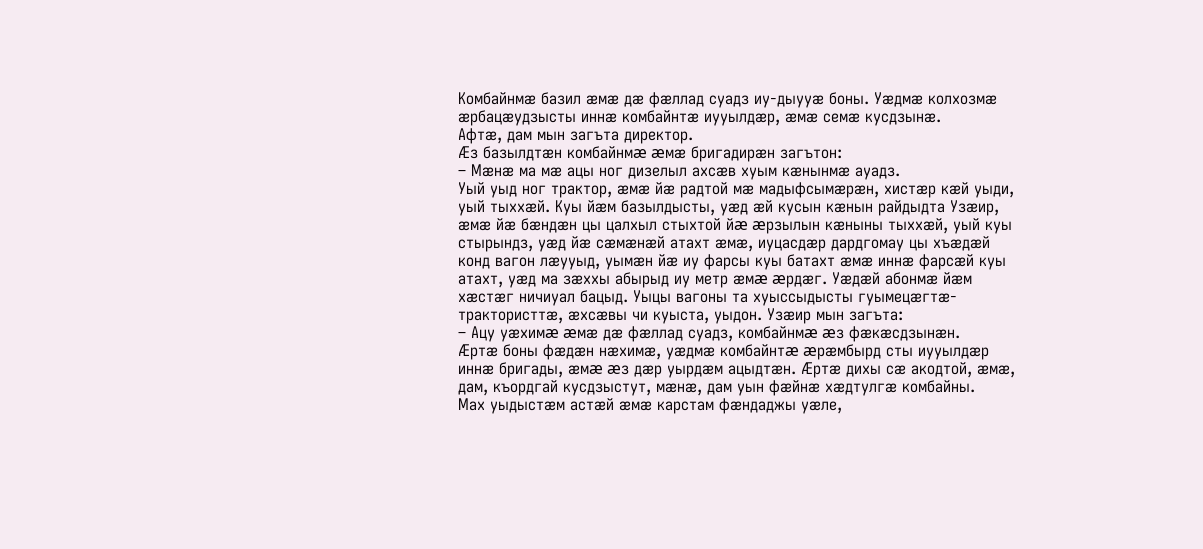Комбайнмæ базил æмæ дæ фæллад суадз иу-дыууæ боны. Уæдмæ колхозмæ æрбацæудзысты иннæ комбайнтæ иууылдæр, æмæ семæ кусдзынæ.
Афтæ, дам мын загъта директор.
Æз базылдтæн комбайнмæ æмæ бригадирæн загътон:
– Мæнæ ма мæ ацы ног дизелыл ахсæв хуым кæнынмæ ауадз.
Уый уыд ног трактор, æмæ йæ радтой мæ мадыфсымæрæн, хистæр кæй уыди, уый тыххæй. Куы йæм базылдысты, уæд æй кусын кæнын райдыдта Узæир, æмæ йæ бæндæн цы цалхыл стыхтой йæ æрзылын кæныны тыххæй, уый куы стырындз, уæд йæ сæмæнæй атахт æмæ, иуцасдæр дардгомау цы хъæдæй конд вагон лæууыд, уымæн йæ иу фарсы куы батахт æмæ иннæ фарсæй куы атахт, уæд ма зæххы абырыд иу метр æмæ æрдæг. Уæдæй абонмæ йæм хæстæг ничиуал бацыд. Уыцы вагоны та хуыссыдысты гуымецæгтæ-трактористтæ, æхсæвы чи куыста, уыдон. Узæир мын загъта:
– Ацу уæхимæ æмæ дæ фæллад суадз, комбайнмæ æз фæкæсдзынæн.
Æртæ боны фæдæн нæхимæ, уæдмæ комбайнтæ æрæмбырд сты иууылдæр иннæ бригады, æмæ æз дæр уырдæм ацыдтæн. Æртæ дихы сæ акодтой, æмæ, дам, къордгай кусдзыстут, мæнæ, дам уын фæйнæ хæдтулгæ комбайны.
Мах уыдыстæм астæй æмæ карстам фæндаджы уæле,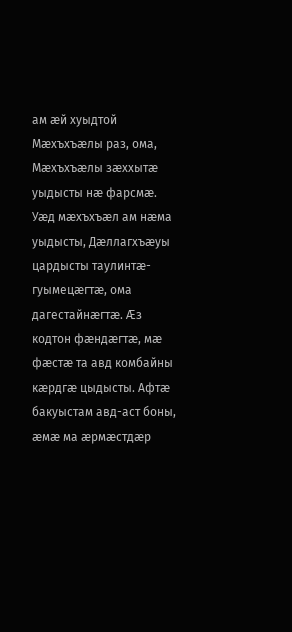ам æй хуыдтой Мæхъхъæлы раз, ома, Мæхъхъæлы зæххытæ уыдысты нæ фарсмæ. Уæд мæхъхъæл ам нæма уыдысты, Дæллагхъæуы цардысты таулинтæ-гуымецæгтæ, ома дагестайнæгтæ. Æз кодтон фæндæгтæ, мæ фæстæ та авд комбайны кæрдгæ цыдысты. Афтæ бакуыстам авд-аст боны, æмæ ма æрмæстдæр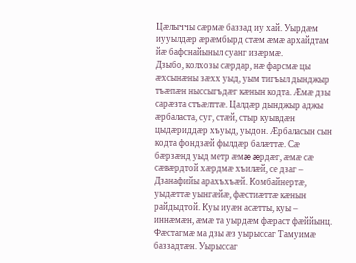Цæлыччы сæрмæ баззад иу хай. Уырдæм иууылдæр æрæмбырд стæм æмæ архайдтам йæ бафснайыныл суанг изæрмæ.
Дзыбо, колхозы сæрдар, нæ фарсмæ цы æхсынæны зæхх уыд, уым тигъыл дынджыр тъæпæн ныссыгъдæг кæнын кодта. Æмæ дзы сарæзта стъæлттæ. Цалдæр дынджыр аджы æрбаласта, суг, стæй, стыр куывдæн цыдæриддæр хъуыд, уыдон. Æрбаласын сын кодта фондзæй фылдæр балæттæ. Сæ бæрзæнд уыд метр æмæ æрдæг, æмæ сæ сæвæрдтой хæрдмæ хъилæй, се дзаг – Дзанафийы арахъхъæй. Комбайнертæ, уыдæттæ уынгæйæ, фæстиæттæ кæнын райдыдтой. Куы иуæн асæтты, куы – иннæмæн, æмæ та уырдæм фæраст фæййынц. Фæстагмæ ма дзы æз уырыссаг Тамуимæ баззадтæн. Уырыссаг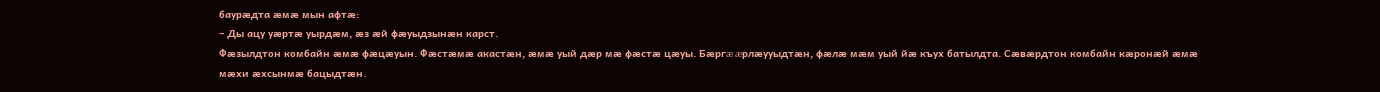баурæдта æмæ мын афтæ:
– Ды ацу уæртæ уырдæм, æз æй фæуыдзынæн карст.
Фæзылдтон комбайн æмæ фæцæуын. Фæстæмæ акастæн, æмæ уый дæр мæ фæстæ цæуы. Бæргæ æрлæууыдтæн, фæлæ мæм уый йæ къух батылдта. Сæвæрдтон комбайн кæронæй æмæ мæхи æхсынмæ бацыдтæн.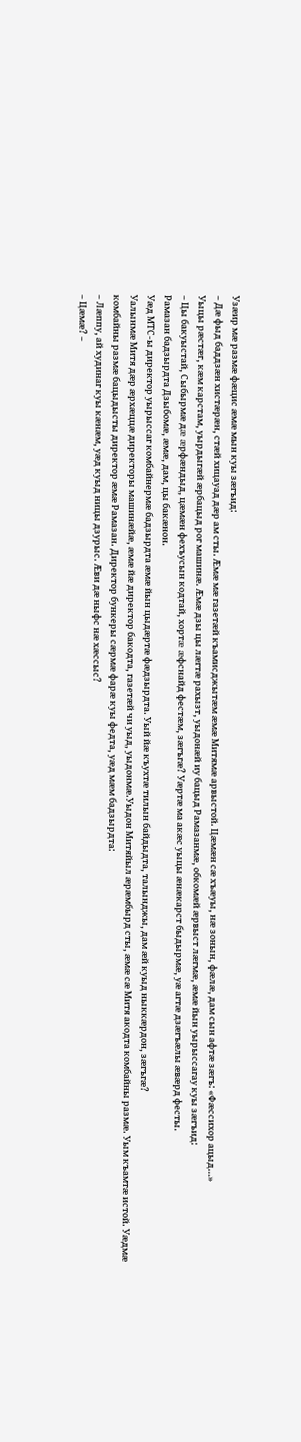Узæир мæ размæ фæцис æмæ мын куы зæгъид:
– Дæ фыд баддзæн хистæрæн, стæй хицауад дæр ам сты. Æмæ мæ газетæй къамисджытæм æмæ Митямæ арвыстой. Цæмæн сæ хъæуы, нæ зонын, фæлæ, дам сын афтæ зæгъ: «Фæссихор ацыд…»
Уыцы рæстæг, кæм карстам, уырдыгæй æрбацыд рог машинæ. Æмæ дзы цы лæгтæ рахызт, уыдонæй иу бацыд Рамазанмæ, обкомæй æрвыст лæгмæ, æмæ йын уырыссагау куы зæгъид:
– Цы бакуыстай, Сыбырмæ дæ æрфæндыд, цæмæн фехъусын кодтай, хортæ æфснайд фестæм, зæгъгæ? Уæртæ ма акæс уыцы æнæкарст быдырмæ, уæ агтæ дзæгъæлы æвæрд фесты.
Рамазан бадзырдта Дзыбомæ, æмæ, дам, цы бакæнон.
Уæд МТС-ы директор уырыссаг комбайнермæ бадзырдта æмæ йын цыдæртæ фæдзырдта. Уый йæ къухтæ тилын байдыдта, талынджы, дам æй куыд ныккæрдон, зæгъгæ?
Уалынмæ Митя дæр æрхæццæ директоры машинæйæ, æмæ йæ директор бакодта, газетæй чи уыд, уыдонмæ.Уыдон Митяйыл æрæмбырд сты, æмæ сæ Митя акодта комбайны размæ. Уым къамтæ истой. Уæдмæ комбайны размæ бацыдысты директор æмæ Рамазан. Директор бункеры сæрмæ фарæ куы федта, уæд мæм бадзырдта:
– Лæппу, ай худинаг куы кæнæм, уæд куыд ницы дзурыс. Æви дæ ныфс нæ хæссыс?
– Цæмæ? –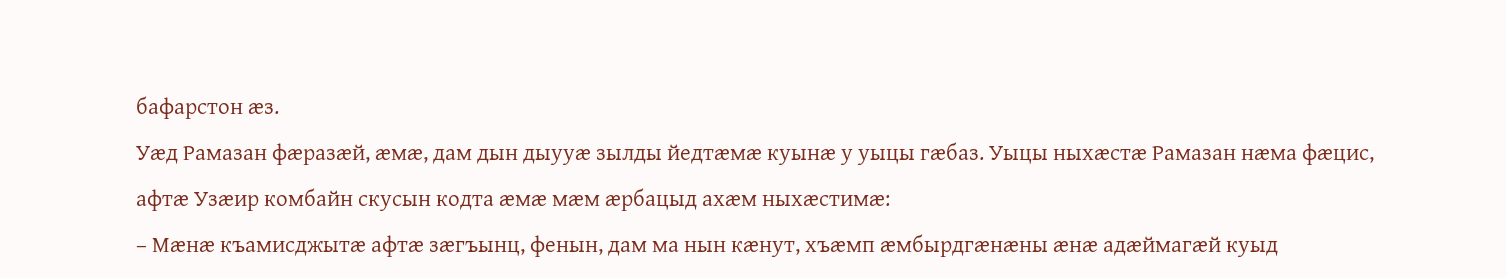бафарстон æз.
Уæд Рамазан фæразæй, æмæ, дам дын дыууæ зылды йедтæмæ куынæ у уыцы гæбаз. Уыцы ныхæстæ Рамазан нæма фæцис, афтæ Узæир комбайн скусын кодта æмæ мæм æрбацыд ахæм ныхæстимæ:
– Мæнæ къамисджытæ афтæ зæгъынц, фенын, дам ма нын кæнут, хъæмп æмбырдгæнæны æнæ адæймагæй куыд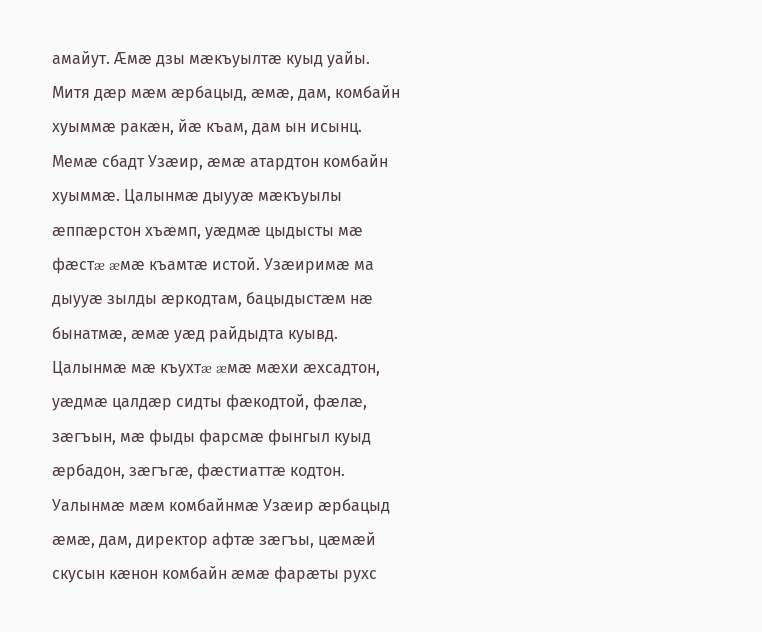амайут. Æмæ дзы мæкъуылтæ куыд уайы.
Митя дæр мæм æрбацыд, æмæ, дам, комбайн хуыммæ ракæн, йæ къам, дам ын исынц.
Мемæ сбадт Узæир, æмæ атардтон комбайн хуыммæ. Цалынмæ дыууæ мæкъуылы æппæрстон хъæмп, уæдмæ цыдысты мæ фæстæ æмæ къамтæ истой. Узæиримæ ма дыууæ зылды æркодтам, бацыдыстæм нæ бынатмæ, æмæ уæд райдыдта куывд. Цалынмæ мæ къухтæ æмæ мæхи æхсадтон, уæдмæ цалдæр сидты фæкодтой, фæлæ, зæгъын, мæ фыды фарсмæ фынгыл куыд æрбадон, зæгъгæ, фæстиаттæ кодтон.
Уалынмæ мæм комбайнмæ Узæир æрбацыд æмæ, дам, директор афтæ зæгъы, цæмæй скусын кæнон комбайн æмæ фарæты рухс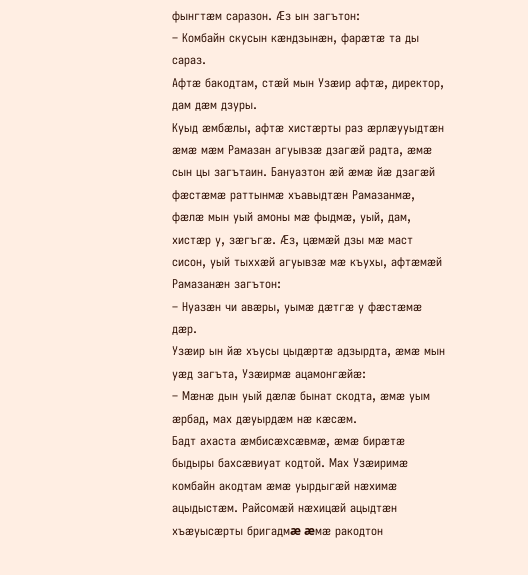фынгтæм саразон. Æз ын загътон:
– Комбайн скусын кæндзынæн, фарæтæ та ды сараз.
Афтæ бакодтам, стæй мын Узæир афтæ, директор, дам дæм дзуры.
Куыд æмбæлы, афтæ хистæрты раз æрлæууыдтæн æмæ мæм Рамазан агуывзæ дзагæй радта, æмæ сын цы загътаин. Бануазтон æй æмæ йæ дзагæй фæстæмæ раттынмæ хъавыдтæн Рамазанмæ, фæлæ мын уый амоны мæ фыдмæ, уый, дам, хистæр у, зæгъгæ. Æз, цæмæй дзы мæ маст сисон, уый тыххæй агуывзæ мæ къухы, афтæмæй Рамазанæн загътон:
– Нуазæн чи авæры, уымæ дæтгæ у фæстæмæ дæр.
Узæир ын йæ хъусы цыдæртæ адзырдта, æмæ мын уæд загъта, Узæирмæ ацамонгæйæ:
– Мæнæ дын уый дæлæ бынат скодта, æмæ уым æрбад, мах дæуырдæм нæ кæсæм.
Бадт ахаста æмбисæхсæвмæ, æмæ бирæтæ быдыры бахсæвиуат кодтой. Мах Узæиримæ комбайн акодтам æмæ уырдыгæй нæхимæ ацыдыстæм. Райсомæй нæхицæй ацыдтæн хъæуысæрты бригадмæ æмæ ракодтон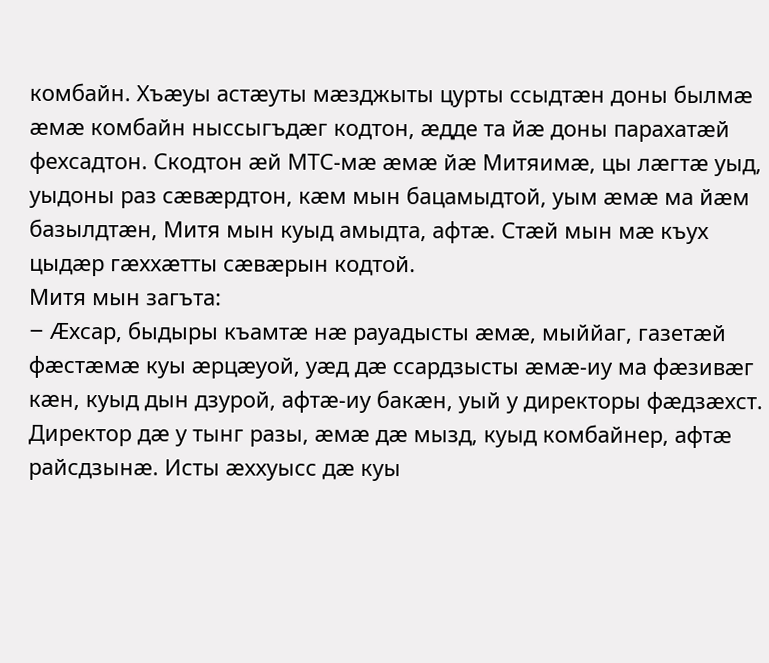комбайн. Хъæуы астæуты мæзджыты цурты ссыдтæн доны былмæ æмæ комбайн ныссыгъдæг кодтон, æдде та йæ доны парахатæй фехсадтон. Скодтон æй МТС-мæ æмæ йæ Митяимæ, цы лæгтæ уыд, уыдоны раз сæвæрдтон, кæм мын бацамыдтой, уым æмæ ма йæм базылдтæн, Митя мын куыд амыдта, афтæ. Стæй мын мæ къух цыдæр гæххæтты сæвæрын кодтой.
Митя мын загъта:
– Æхсар, быдыры къамтæ нæ рауадысты æмæ, мыййаг, газетæй фæстæмæ куы æрцæуой, уæд дæ ссардзысты æмæ-иу ма фæзивæг кæн, куыд дын дзурой, афтæ-иу бакæн, уый у директоры фæдзæхст. Директор дæ у тынг разы, æмæ дæ мызд, куыд комбайнер, афтæ райсдзынæ. Исты æххуысс дæ куы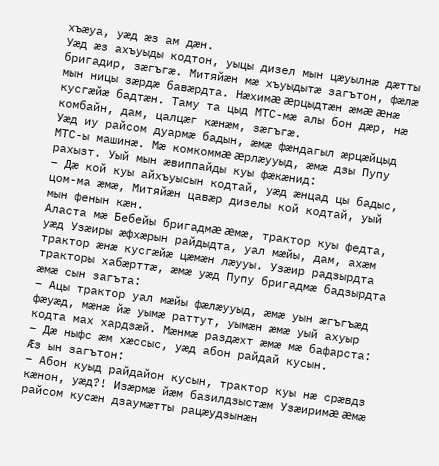хъæуа, уæд æз ам дæн.
Уæд æз ахъуыды кодтон, уыцы дизел мын цæуылнæ дæтты бригадир, зæгъгæ. Митяйæн мæ хъуыдытæ загътон, фæлæ мын ницы зæрдæ бавæрдта. Нæхимæ æрцыдтæн æмæ æнæ кусгæйæ бадтæн. Таму та цыд МТС-мæ алы бон дæр, нæ комбайн, дам, цалцæг кæнæм, зæгъгæ.
Уæд иу райсом дуармæ бадын, æмæ фæндагыл æрцæйцыд МТС-ы машинæ. Мæ комкоммæ æрлæууыд, æмæ дзы Пупу рахызт. Уый мын æвиппайды куы фæкæнид:
– Дæ кой куы айхъуысын кодтай, уæд æнцад цы бадыс, цом-ма æмæ, Митяйæн цавæр дизелы кой кодтай, уый мын фенын кæн.
Аласта мæ Бебейы бригадмæ æмæ, трактор куы федта, уæд Узæиры æфхæрын райдыдта, уал мæйы, дам, ахæм трактор æнæ кусгæйæ цæмæн лæууы. Узæир радзырдта тракторы хабæрттæ, æмæ уæд Пупу бригадмæ бадзырдта æмæ сын загъта:
– Ацы трактор уал мæйы фæлæууыд, æмæ уын æгъгъæд фæуæд, мæнæ йæ уымæ раттут, уымæн æмæ уый ахуыр кодта мах хардзæй. Мæнмæ раздæхт æмæ мæ бафарста:
– Дæ ныфс æм хæссыс, уæд абон райдай кусын.
Æз ын загътон:
– Абон куыд райдайон кусын, трактор куы нæ срæвдз кæнон, уæд?! Изæрмæ йæм базилдзыстæм Узæиримæ æмæ райсом кусæн дзаумæтты рацæудзынæн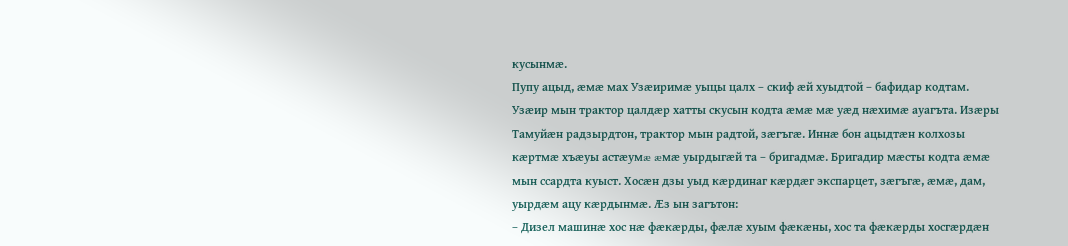кусынмæ.
Пупу ацыд, æмæ мах Узæиримæ уыцы цалх – скиф æй хуыдтой – бафидар кодтам. Узæир мын трактор цалдæр хатты скусын кодта æмæ мæ уæд нæхимæ ауагъта. Изæры Тамуйæн радзырдтон, трактор мын радтой, зæгъгæ. Иннæ бон ацыдтæн колхозы кæртмæ хъæуы астæумæ æмæ уырдыгæй та – бригадмæ. Бригадир мæсты кодта æмæ мын ссардта куыст. Хосæн дзы уыд кæрдинаг кæрдæг экспарцет, зæгъгæ, æмæ, дам, уырдæм ацу кæрдынмæ. Æз ын загътон:
– Дизел машинæ хос нæ фæкæрды, фæлæ хуым фæкæны, хос та фæкæрды хосгæрдæн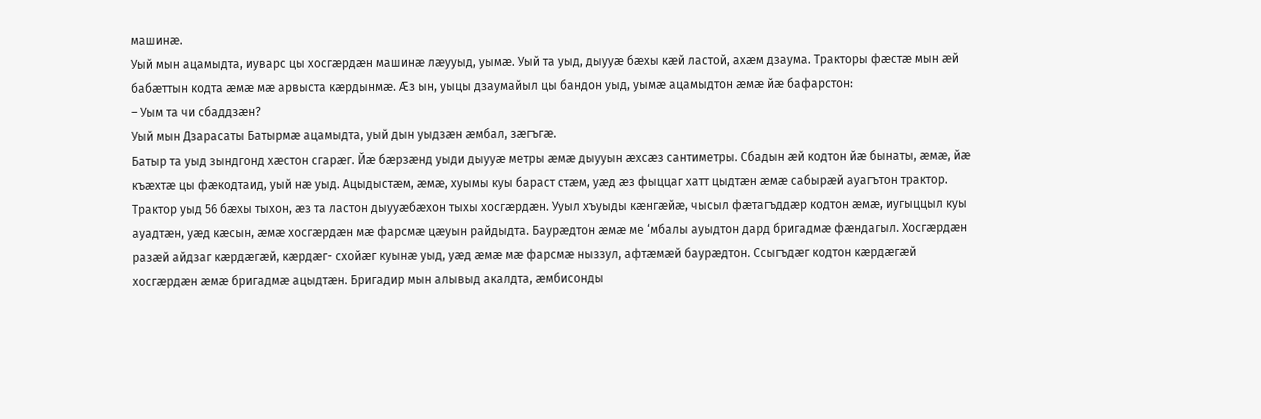машинæ.
Уый мын ацамыдта, иуварс цы хосгæрдæн машинæ лæууыд, уымæ. Уый та уыд, дыууæ бæхы кæй ластой, ахæм дзаума. Тракторы фæстæ мын æй бабæттын кодта æмæ мæ арвыста кæрдынмæ. Æз ын, уыцы дзаумайыл цы бандон уыд, уымæ ацамыдтон æмæ йæ бафарстон:
– Уым та чи сбаддзæн?
Уый мын Дзарасаты Батырмæ ацамыдта, уый дын уыдзæн æмбал, зæгъгæ.
Батыр та уыд зындгонд хæстон сгарæг. Йæ бæрзæнд уыди дыууæ метры æмæ дыууын æхсæз сантиметры. Сбадын æй кодтон йæ бынаты, æмæ, йæ къæхтæ цы фæкодтаид, уый нæ уыд. Ацыдыстæм, æмæ, хуымы куы бараст стæм, уæд æз фыццаг хатт цыдтæн æмæ сабырæй ауагътон трактор. Трактор уыд 56 бæхы тыхон, æз та ластон дыууæбæхон тыхы хосгæрдæн. Ууыл хъуыды кæнгæйæ, чысыл фæтагъддæр кодтон æмæ, иугыццыл куы ауадтæн, уæд кæсын, æмæ хосгæрдæн мæ фарсмæ цæуын райдыдта. Баурæдтон æмæ ме ‘мбалы ауыдтон дард бригадмæ фæндагыл. Хосгæрдæн разæй айдзаг кæрдæгæй, кæрдæг- схойæг куынæ уыд, уæд æмæ мæ фарсмæ ныззул, афтæмæй баурæдтон. Ссыгъдæг кодтон кæрдæгæй хосгæрдæн æмæ бригадмæ ацыдтæн. Бригадир мын алывыд акалдта, æмбисонды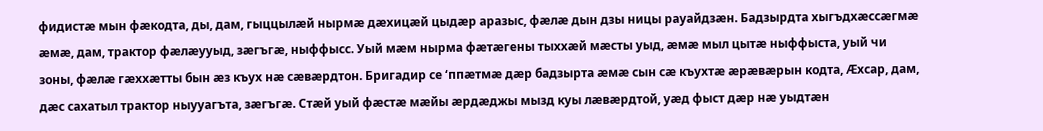фидистæ мын фæкодта, ды, дам, гыццылæй нырмæ дæхицæй цыдæр аразыс, фæлæ дын дзы ницы рауайдзæн. Бадзырдта хыгъдхæссæгмæ æмæ, дам, трактор фæлæууыд, зæгъгæ, ныффысс. Уый мæм нырма фæтæгены тыххæй мæсты уыд, æмæ мыл цытæ ныффыста, уый чи зоны, фæлæ гæххæтты бын æз къух нæ сæвæрдтон. Бригадир се ‘ппæтмæ дæр бадзырта æмæ сын сæ къухтæ æрæвæрын кодта, Æхсар, дам, дæс сахатыл трактор ныууагъта, зæгъгæ. Стæй уый фæстæ мæйы æрдæджы мызд куы лæвæрдтой, уæд фыст дæр нæ уыдтæн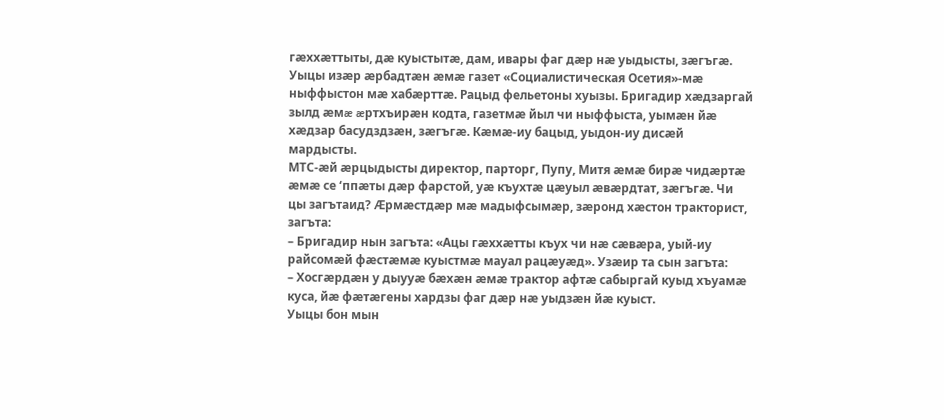гæххæттыты, дæ куыстытæ, дам, ивары фаг дæр нæ уыдысты, зæгъгæ.
Уыцы изæр æрбадтæн æмæ газет «Социалистическая Осетия»-мæ ныффыстон мæ хабæрттæ. Рацыд фельетоны хуызы. Бригадир хæдзаргай зылд æмæ æртхъирæн кодта, газетмæ йыл чи ныффыста, уымæн йæ хæдзар басудздзæн, зæгъгæ. Кæмæ-иу бацыд, уыдон-иу дисæй мардысты.
МТС-æй æрцыдысты директор, парторг, Пупу, Митя æмæ бирæ чидæртæ æмæ се ‘ппæты дæр фарстой, уæ къухтæ цæуыл æвæрдтат, зæгъгæ. Чи цы загътаид? Æрмæстдæр мæ мадыфсымæр, зæронд хæстон тракторист, загъта:
– Бригадир нын загъта: «Ацы гæххæтты къух чи нæ сæвæра, уый-иу райсомæй фæстæмæ куыстмæ мауал рацæуæд». Узæир та сын загъта:
– Хосгæрдæн у дыууæ бæхæн æмæ трактор афтæ сабыргай куыд хъуамæ куса, йæ фæтæгены хардзы фаг дæр нæ уыдзæн йæ куыст.
Уыцы бон мын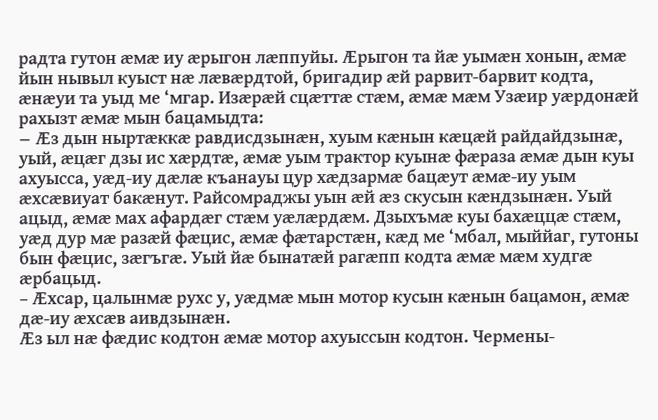радта гутон æмæ иу æрыгон лæппуйы. Æрыгон та йæ уымæн хонын, æмæ йын нывыл куыст нæ лæвæрдтой, бригадир æй рарвит-барвит кодта, æнæуи та уыд ме ‘мгар. Изæрæй сцæттæ стæм, æмæ мæм Узæир уæрдонæй рахызт æмæ мын бацамыдта:
– Æз дын ныртæккæ равдисдзынæн, хуым кæнын кæцæй райдайдзынæ, уый, æцæг дзы ис хæрдтæ, æмæ уым трактор куынæ фæраза æмæ дын куы ахуысса, уæд-иу дæлæ къанауы цур хæдзармæ бацæут æмæ-иу уым æхсæвиуат бакæнут. Райсомраджы уын æй æз скусын кæндзынæн. Уый ацыд, æмæ мах афардæг стæм уæлæрдæм. Дзыхъмæ куы бахæццæ стæм, уæд дур мæ разæй фæцис, æмæ фæтарстæн, кæд ме ‘мбал, мыййаг, гутоны бын фæцис, зæгъгæ. Уый йæ бынатæй рагæпп кодта æмæ мæм худгæ æрбацыд.
– Ӕхсар, цалынмæ рухс у, уæдмæ мын мотор кусын кæнын бацамон, æмæ дæ-иу æхсæв аивдзынæн.
Ӕз ыл нæ фæдис кодтон æмæ мотор ахуыссын кодтон. Чермены-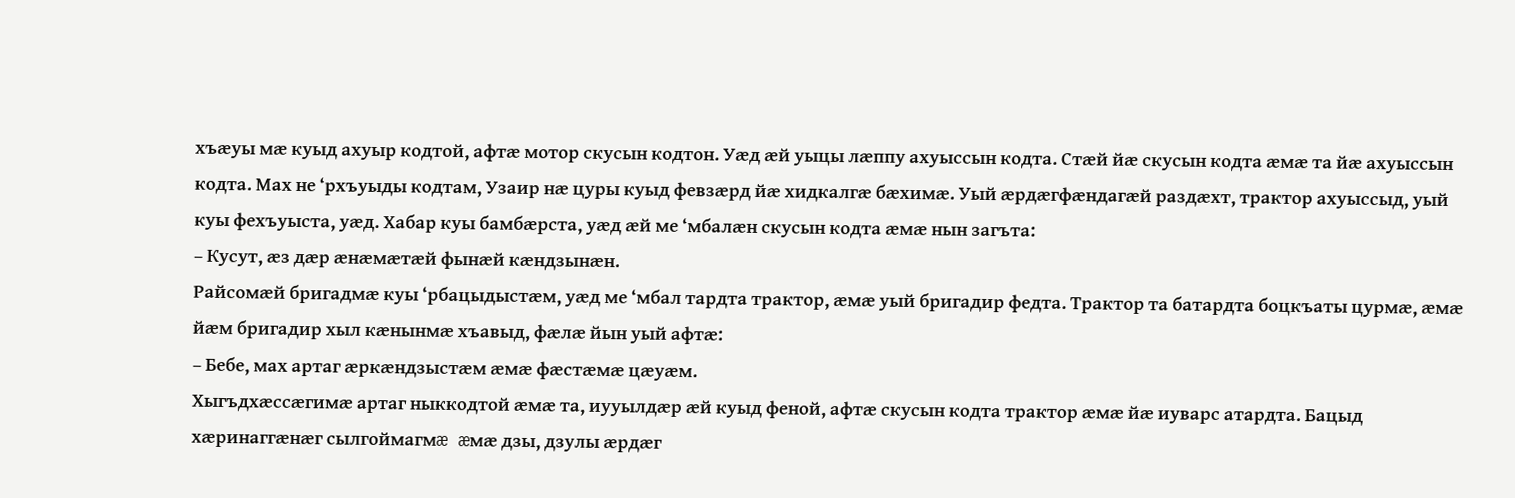хъæуы мæ куыд ахуыр кодтой, афтæ мотор скусын кодтон. Уæд æй уыцы лæппу ахуыссын кодта. Стæй йæ скусын кодта æмæ та йæ ахуыссын кодта. Мах не ‘рхъуыды кодтам, Узаир нæ цуры куыд февзæрд йæ хидкалгæ бæхимæ. Уый æрдæгфæндагæй раздæхт, трактор ахуыссыд, уый куы фехъуыста, уæд. Хабар куы бамбæрста, уæд æй ме ‘мбалæн скусын кодта æмæ нын загъта:
– Кусут, æз дæр æнæмæтæй фынæй кæндзынæн.
Райсомæй бригадмæ куы ‘рбацыдыстæм, уæд ме ‘мбал тардта трактор, æмæ уый бригадир федта. Трактор та батардта боцкъаты цурмæ, æмæ йæм бригадир хыл кæнынмæ хъавыд, фæлæ йын уый афтæ:
– Бебе, мах артаг æркæндзыстæм æмæ фæстæмæ цæуæм.
Хыгъдхæссæгимæ артаг ныккодтой æмæ та, иууылдæр æй куыд феной, афтæ скусын кодта трактор æмæ йæ иуварс атардта. Бацыд хæринаггæнæг сылгоймагмæ æмæ дзы, дзулы æрдæг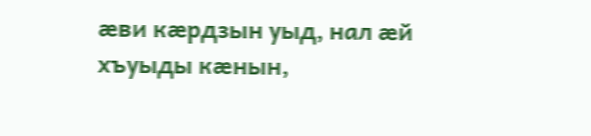æви кæрдзын уыд, нал æй хъуыды кæнын,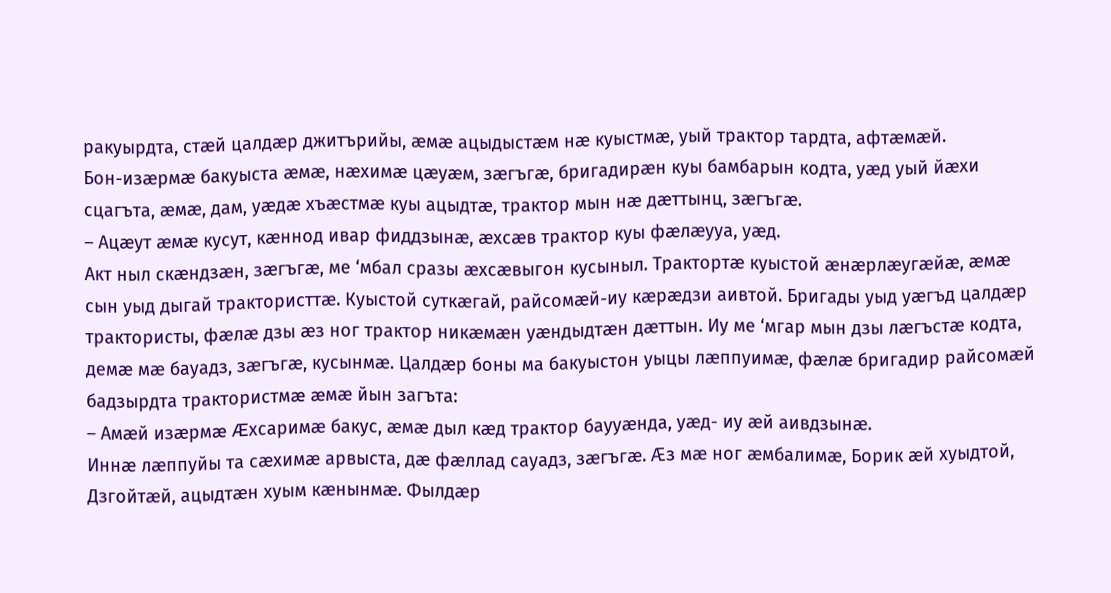ракуырдта, стæй цалдæр джитърийы, æмæ ацыдыстæм нæ куыстмæ, уый трактор тардта, афтæмæй.
Бон-изæрмæ бакуыста æмæ, нæхимæ цæуæм, зæгъгæ, бригадирæн куы бамбарын кодта, уæд уый йæхи сцагъта, æмæ, дам, уæдæ хъæстмæ куы ацыдтæ, трактор мын нæ дæттынц, зæгъгæ.
– Ацæут æмæ кусут, кæннод ивар фиддзынæ, æхсæв трактор куы фæлæууа, уæд.
Акт ныл скæндзæн, зæгъгæ, ме ‘мбал сразы æхсæвыгон кусыныл. Трактортæ куыстой æнæрлæугæйæ, æмæ сын уыд дыгай трактористтæ. Куыстой суткæгай, райсомæй-иу кæрæдзи аивтой. Бригады уыд уæгъд цалдæр трактористы, фæлæ дзы æз ног трактор никæмæн уæндыдтæн дæттын. Иу ме ‘мгар мын дзы лæгъстæ кодта, демæ мæ бауадз, зæгъгæ, кусынмæ. Цалдæр боны ма бакуыстон уыцы лæппуимæ, фæлæ бригадир райсомæй бадзырдта трактористмæ æмæ йын загъта:
– Амæй изæрмæ Æхсаримæ бакус, æмæ дыл кæд трактор баууæнда, уæд- иу æй аивдзынæ.
Иннæ лæппуйы та сæхимæ арвыста, дæ фæллад сауадз, зæгъгæ. Ӕз мæ ног æмбалимæ, Борик æй хуыдтой, Дзгойтæй, ацыдтæн хуым кæнынмæ. Фылдæр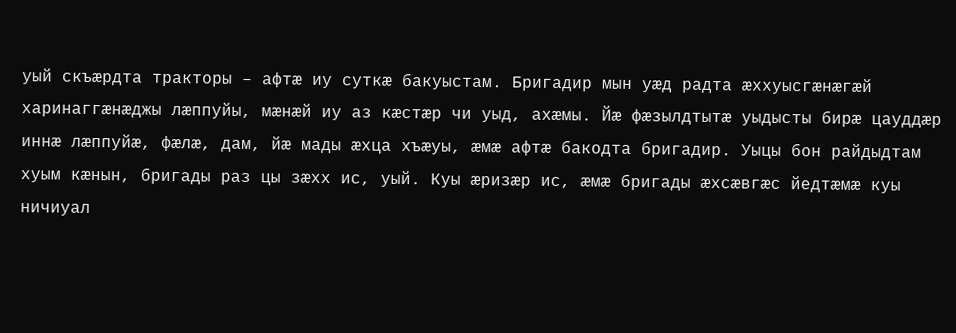уый скъæрдта тракторы – афтæ иу суткæ бакуыстам. Бригадир мын уæд радта æххуысгæнæгæй харинаггæнæджы лæппуйы, мæнæй иу аз кæстæр чи уыд, ахæмы. Йæ фæзылдтытæ уыдысты бирæ цауддæр иннæ лæппуйæ, фæлæ, дам, йæ мады æхца хъæуы, æмæ афтæ бакодта бригадир. Уыцы бон райдыдтам хуым кæнын, бригады раз цы зæхх ис, уый. Куы æризæр ис, æмæ бригады æхсæвгæс йедтæмæ куы ничиуал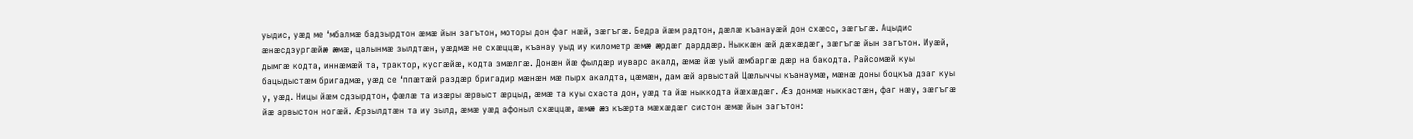уыдис, уæд ме ‘мбалмæ бадзырдтон æмæ йын загътон, моторы дон фаг нæй, зæгъгæ. Бедра йæм радтон, дæлæ къанауæй дон схæсс, зæгъгæ. Ацыдис æнæсдзургæйæ æмæ, цалынмæ зылдтæн, уæдмæ не схæццæ, къанау уыд иу километр æмæ æрдæг дарддæр. Ныккæн æй дæхæдæг, зæгъгæ йын загътон. Иуæй, дымгæ кодта, иннæмæй та, трактор, кусгæйæ, кодта змæлгæ. Донæн йæ фылдæр иуварс акалд, æмæ йæ уый æмбаргæ дæр на бакодта. Райсомæй куы бацыдыстæм бригадмæ, уæд се ‘ппæтæй раздæр бригадир мæнæн мæ пырх акалдта, цæмæн, дам æй арвыстай Цæлыччы къанаумæ, мæнæ доны боцкъа дзаг куы у, уæд. Ницы йæм сдзырдтон, фæлæ та изæры æрвыст æрцыд, æмæ та куы схаста дон, уæд та йæ ныккодта йæхæдæг. Ӕз донмæ ныккастæн, фаг нæу, зæгъгæ йæ арвыстон ногæй. Ӕрзылдтæн та иу зылд, æмæ уæд афоныл схæццæ, æмæ æз къæрта мæхæдæг систон æмæ йын загътон: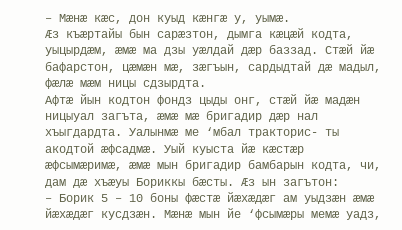– Мæнæ кæс, дон куыд кæнгæ у, уымæ.
Ӕз къæртайы бын сарæзтон, дымга кæцæй кодта, уыцырдæм, æмæ ма дзы уæлдай дæр баззад. Стæй йæ бафарстон, цæмæн мæ, зæгъын, сардыдтай дæ мадыл, фæлæ мæм ницы сдзырдта.
Афтæ йын кодтон фондз цыды онг, стæй йæ мадæн ницыуал загъта, æмæ мæ бригадир дæр нал хъыгдардта. Уалынмæ ме ‘мбал тракторис- ты акодтой æфсадмæ. Уый куыста йæ кæстæр æфсымæримæ, æмæ мын бригадир бамбарын кодта, чи, дам дæ хъæуы Бориккы бæсты. Ӕз ын загътон:
– Борик 5 – 10 боны фæстæ йæхæдæг ам уыдзæн æмæ йæхæдæг кусдзæн. Мæнæ мын йе ‘фсымæры мемæ уадз,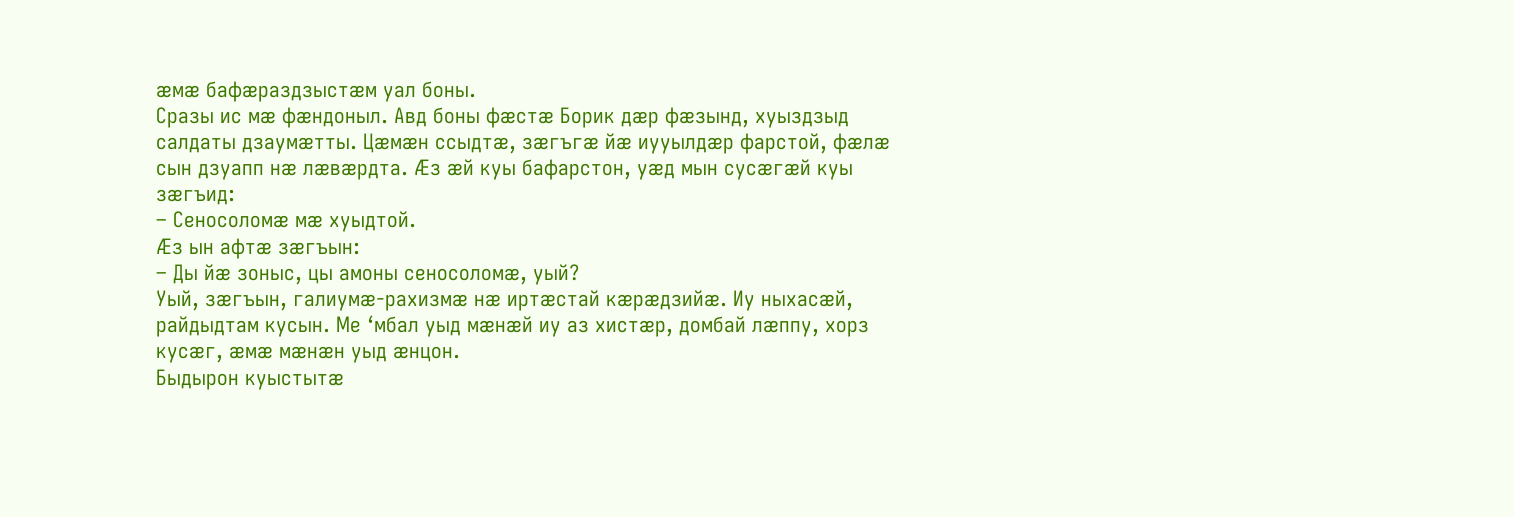æмæ бафæраздзыстæм уал боны.
Сразы ис мæ фæндоныл. Авд боны фæстæ Борик дæр фæзынд, хуыздзыд салдаты дзаумæтты. Цæмæн ссыдтæ, зæгъгæ йæ иууылдæр фарстой, фæлæ сын дзуапп нæ лæвæрдта. Ӕз æй куы бафарстон, уæд мын сусæгæй куы зæгъид:
– Сеносоломæ мæ хуыдтой.
Ӕз ын афтæ зæгъын:
– Ды йæ зоныс, цы амоны сеносоломæ, уый?
Уый, зæгъын, галиумæ-рахизмæ нæ иртæстай кæрæдзийæ. Иу ныхасæй, райдыдтам кусын. Ме ‘мбал уыд мæнæй иу аз хистæр, домбай лæппу, хорз кусæг, æмæ мæнæн уыд æнцон.
Быдырон куыстытæ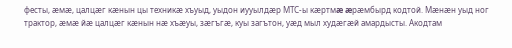фесты, æмæ, цалцæг кæнын цы техникæ хъуыд, уыдон иууылдæр МТС-ы кæртмæ æрæмбырд кодтой. Мæнæн уыд ног трактор, æмæ йæ цалцæг кæнын нæ хъæуы, зæгъгæ, куы загътон, уæд мыл худæгæй амардысты. Акодтам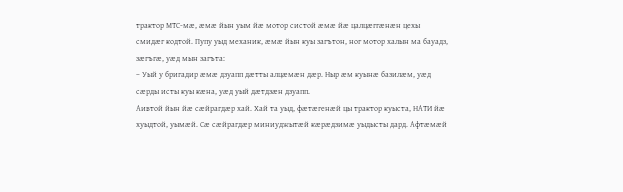трактор МТС-мæ, æмæ йын уым йæ мотор систой æмæ йæ цалцæггæнæн цехы смидæг кодтой. Пупу уыд механик, æмæ йын куы загътон, ног мотор халын ма бауадз, зæгъгæ, уæд мын загъта:
– Уый у бригадир æмæ дзуапп дæтты алцæмæн дæр. Ныр æм куынæ базилæм, уæд сæрды исты куы кæна, уæд уый дæтдзæн дзуапп.
Аивтой йын йæ сæйрагдæр хай. Хай та уыд, фæтæгенæй цы трактор куыста, НАТИ йæ хуыдтой, уымæй. Сæ сæйрагдæр миниуджытæй кæрæдзимæ уыдысты дард. Афтæмæй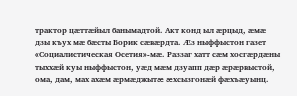трактор цæттæйыл банымадтой. Акт конд ыл æрцыд, æмæ дзы къух мæ бæсты Борик сæвæрдта. Ӕз ныффыстон газет «Социалистическая Осетия»-мæ. Раззаг хатт сæм хосгæрдæны тыххæй куы ныффыстон, уæд мæм дзуапп дæр æрæрвыстой, ома, дам, мах ахæм æрмæджытæ æхсызгонæй фæхъæуынц.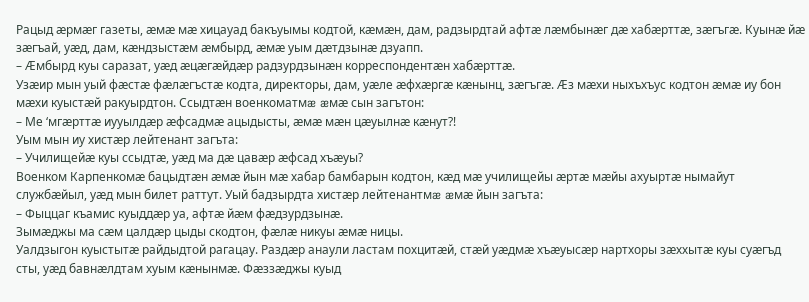Рацыд æрмæг газеты, æмæ мæ хицауад бакъуымы кодтой, кæмæн, дам, радзырдтай афтæ лæмбынæг дæ хабæрттæ, зæгъгæ. Куынæ йæ зæгъай, уæд, дам, кæндзыстæм æмбырд, æмæ уым дæтдзынæ дзуапп.
– Ӕмбырд куы саразат, уæд æцæгæйдæр радзурдзынæн корреспондентæн хабæрттæ.
Узæир мын уый фæстæ фæлæгъстæ кодта, директоры, дам, уæле æфхæргæ кæнынц, зæгъгæ. Ӕз мæхи ныхъхъус кодтон æмæ иу бон мæхи куыстæй ракуырдтон. Ссыдтæн военкоматмæ æмæ сын загътон:
– Ме ‘мгæрттæ иууылдæр æфсадмæ ацыдысты, æмæ мæн цæуылнæ кæнут?!
Уым мын иу хистæр лейтенант загъта:
– Училищейæ куы ссыдтæ, уæд ма дæ цавæр æфсад хъæуы?
Военком Карпенкомæ бацыдтæн æмæ йын мæ хабар бамбарын кодтон, кæд мæ училищейы æртæ мæйы ахуыртæ нымайут службæйыл, уæд мын билет раттут. Уый бадзырдта хистæр лейтенантмæ æмæ йын загъта:
– Фыццаг къамис куыддæр уа, афтæ йæм фæдзурдзынæ.
Зымæджы ма сæм цалдæр цыды скодтон, фæлæ никуы æмæ ницы.
Уалдзыгон куыстытæ райдыдтой рагацау. Раздæр анаули ластам похцитæй, стæй уæдмæ хъæуысæр нартхоры зæххытæ куы суæгъд сты, уæд бавнæлдтам хуым кæнынмæ. Фæззæджы куыд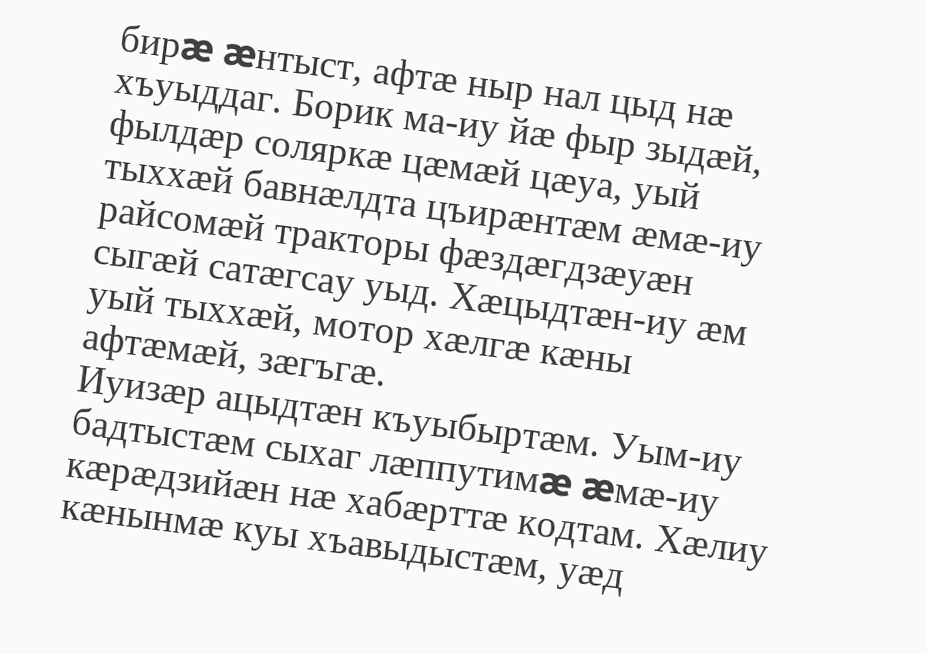бирæ æнтыст, афтæ ныр нал цыд нæ хъуыддаг. Борик ма-иу йæ фыр зыдæй, фылдæр соляркæ цæмæй цæуа, уый тыххæй бавнæлдта цъирæнтæм æмæ-иу райсомæй тракторы фæздæгдзæуæн сыгæй сатæгсау уыд. Хæцыдтæн-иу æм уый тыххæй, мотор хæлгæ кæны афтæмæй, зæгъгæ.
Иуизæр ацыдтæн къуыбыртæм. Уым-иу бадтыстæм сыхаг лæппутимæ æмæ-иу кæрæдзийæн нæ хабæрттæ кодтам. Хæлиу кæнынмæ куы хъавыдыстæм, уæд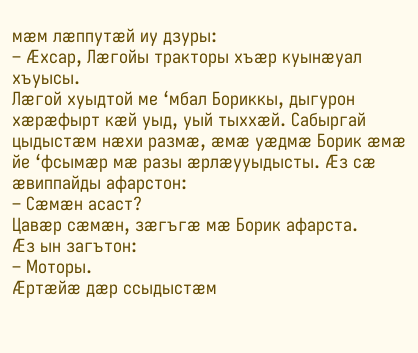мæм лæппутæй иу дзуры:
– Ӕхсар, Лæгойы тракторы хъæр куынæуал хъуысы.
Лæгой хуыдтой ме ‘мбал Бориккы, дыгурон хæрæфырт кæй уыд, уый тыххæй. Сабыргай цыдыстæм нæхи размæ, æмæ уæдмæ Борик æмæ йе ‘фсымæр мæ разы æрлæууыдысты. Ӕз сæ æвиппайды афарстон:
– Сæмæн асаст?
Цавæр сæмæн, зæгъгæ мæ Борик афарста.
Ӕз ын загътон:
– Моторы.
Ӕртæйæ дæр ссыдыстæм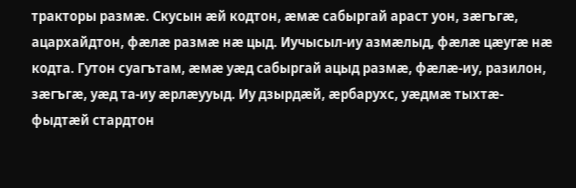тракторы размæ. Скусын æй кодтон, æмæ сабыргай араст уон, зæгъгæ, ацархайдтон, фæлæ размæ нæ цыд. Иучысыл-иу азмæлыд, фæлæ цæугæ нæ кодта. Гутон суагътам, æмæ уæд сабыргай ацыд размæ, фæлæ-иу, разилон, зæгъгæ, уæд та-иу æрлæууыд. Иу дзырдæй, æрбарухс, уæдмæ тыхтæ-фыдтæй стардтон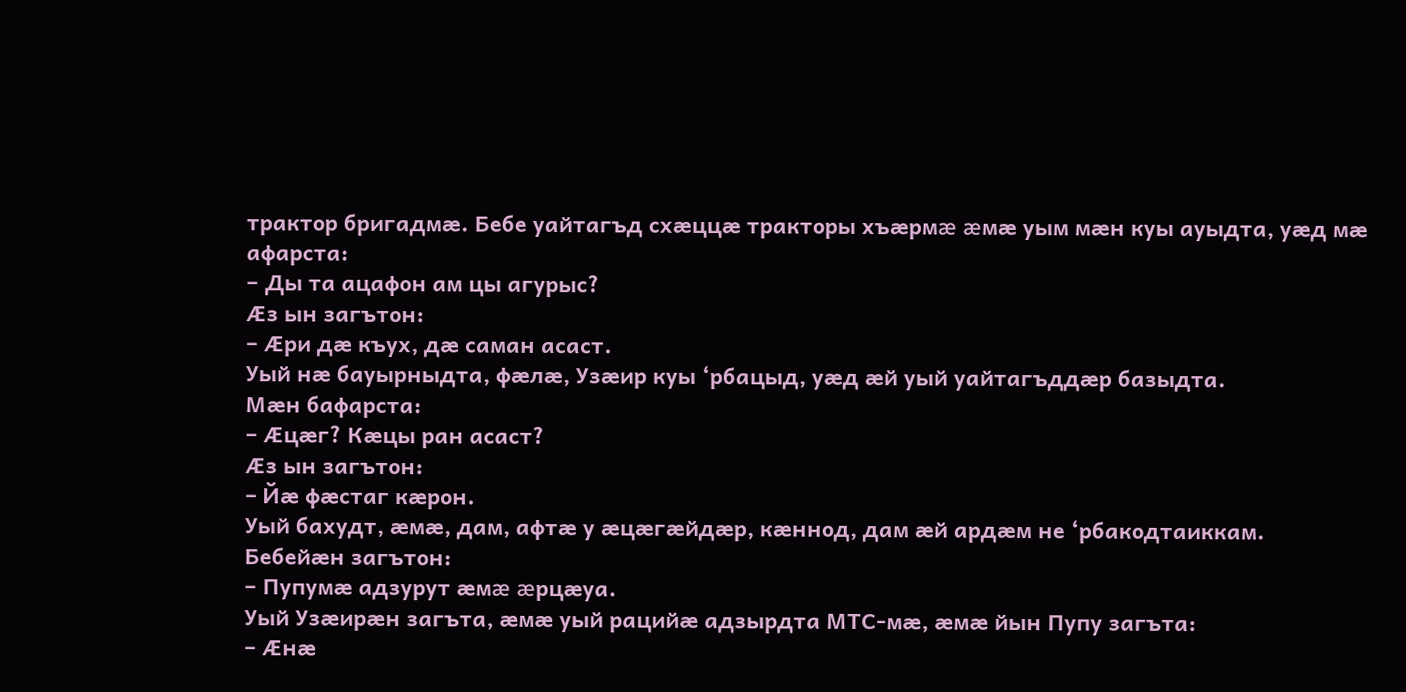трактор бригадмæ. Бебе уайтагъд схæццæ тракторы хъæрмæ æмæ уым мæн куы ауыдта, уæд мæ афарста:
– Ды та ацафон ам цы агурыс?
Ӕз ын загътон:
– Ӕри дæ къух, дæ саман асаст.
Уый нæ бауырныдта, фæлæ, Узæир куы ‘рбацыд, уæд æй уый уайтагъддæр базыдта.
Мæн бафарста:
– Ӕцæг? Кæцы ран асаст?
Ӕз ын загътон:
– Йæ фæстаг кæрон.
Уый бахудт, æмæ, дам, афтæ у æцæгæйдæр, кæннод, дам æй ардæм не ‘рбакодтаиккам.
Бебейæн загътон:
– Пупумæ адзурут æмæ æрцæуа.
Уый Узæирæн загъта, æмæ уый рацийæ адзырдта МТС-мæ, æмæ йын Пупу загъта:
– Ӕнæ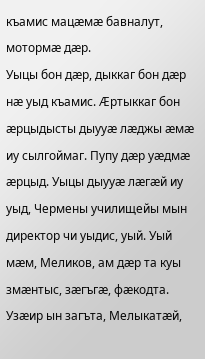къамис мацæмæ бавналут, мотормæ дæр.
Уыцы бон дæр, дыккаг бон дæр нæ уыд къамис. Ӕртыккаг бон æрцыдысты дыууæ лæджы æмæ иу сылгоймаг. Пупу дæр уæдмæ æрцыд. Уыцы дыууæ лæгæй иу уыд, Чермены училищейы мын директор чи уыдис, уый. Уый мæм, Меликов, ам дæр та куы змæнтыс, зæгъгæ, фæкодта.
Узæир ын загъта, Мелыкатæй,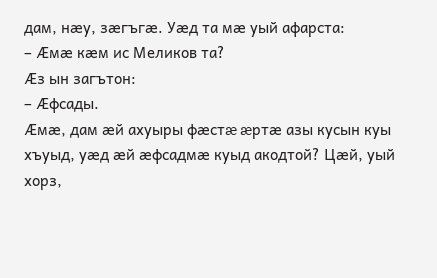дам, нæу, зæгъгæ. Уæд та мæ уый афарста:
– Ӕмæ кæм ис Меликов та?
Ӕз ын загътон:
– Ӕфсады.
Ӕмæ, дам æй ахуыры фæстæ æртæ азы кусын куы хъуыд, уæд æй æфсадмæ куыд акодтой? Цæй, уый хорз,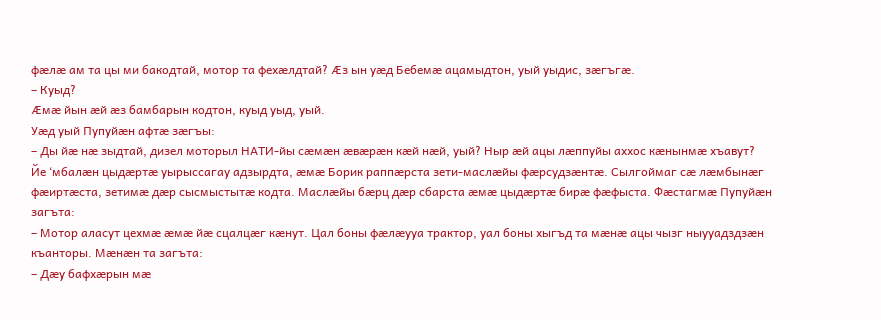фæлæ ам та цы ми бакодтай, мотор та фехæлдтай? Ӕз ын уæд Бебемæ ацамыдтон, уый уыдис, зæгъгæ.
– Куыд?
Ӕмæ йын æй æз бамбарын кодтон, куыд уыд, уый.
Уæд уый Пупуйæн афтæ зæгъы:
– Ды йæ нæ зыдтай, дизел моторыл НАТИ-йы сæмæн æвæрæн кæй нæй, уый? Ныр æй ацы лæппуйы аххос кæнынмæ хъавут?
Йе ‘мбалæн цыдæртæ уырыссагау адзырдта, æмæ Борик раппæрста зети-маслæйы фæрсудзæнтæ. Сылгоймаг сæ лæмбынæг фæиртæста, зетимæ дæр сысмыстытæ кодта. Маслæйы бæрц дæр сбарста æмæ цыдæртæ бирæ фæфыста. Фæстагмæ Пупуйæн загъта:
– Мотор аласут цехмæ æмæ йæ сцалцæг кæнут. Цал боны фæлæууа трактор, уал боны хыгъд та мæнæ ацы чызг ныууадздзæн къанторы. Мæнæн та загъта:
– Дæу бафхæрын мæ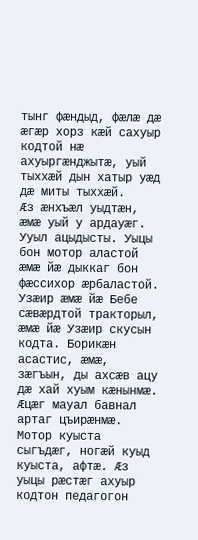тынг фæндыд, фæлæ дæ æгæр хорз кæй сахуыр кодтой нæ ахуыргæнджытæ, уый тыххæй дын хатыр уæд дæ миты тыххæй.
Ӕз æнхъæл уыдтæн, æмæ уый у ардауæг. Ууыл ацыдысты. Уыцы бон мотор аластой æмæ йæ дыккаг бон фæссихор æрбаластой. Узæир æмæ йæ Бебе сæвæрдтой тракторыл, æмæ йæ Узæир скусын кодта. Борикæн асастис, æмæ, зæгъын, ды ахсæв ацу дæ хай хуым кæнынмæ. Ӕцæг мауал бавнал артаг цъирæнмæ. Мотор куыста сыгъдæг, ногæй куыд куыста, афтæ. Ӕз уыцы рæстæг ахуыр кодтон педагогон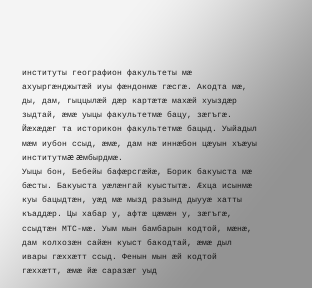институты географион факультеты мæ ахуыргæнджытæй иуы фæндонмæ гæсгæ. Акодта мæ, ды, дам, гыццылæй дæр картæтæ махæй хуыздæр зыдтай, æмæ уыцы факультетмæ бацу, зæгъгæ. Йæхæдæг та историкон факультетмæ бацыд. Уыйадыл мæм иубон ссыд, æмæ, дам нæ иннæбон цæуын хъæуы институтмæ æмбырдмæ.
Уыцы бон, Бебейы бафæрсгæйæ, Борик бакуыста мæ бæсты. Бакуыста уæлæнгай куыстытæ. Ӕхца исынмæ куы бацыдтæн, уæд мæ мызд разынд дыууæ хатты къаддæр. Цы хабар у, афтæ цæмæн у, зæгъгæ, ссыдтæн МТС-мæ. Уым мын бамбарын кодтой, мæнæ, дам колхозæн сайæн куыст бакодтай, æмæ дыл ивары гæххæтт ссыд. Фенын мын æй кодтой гæххæтт, æмæ йæ саразæг уыд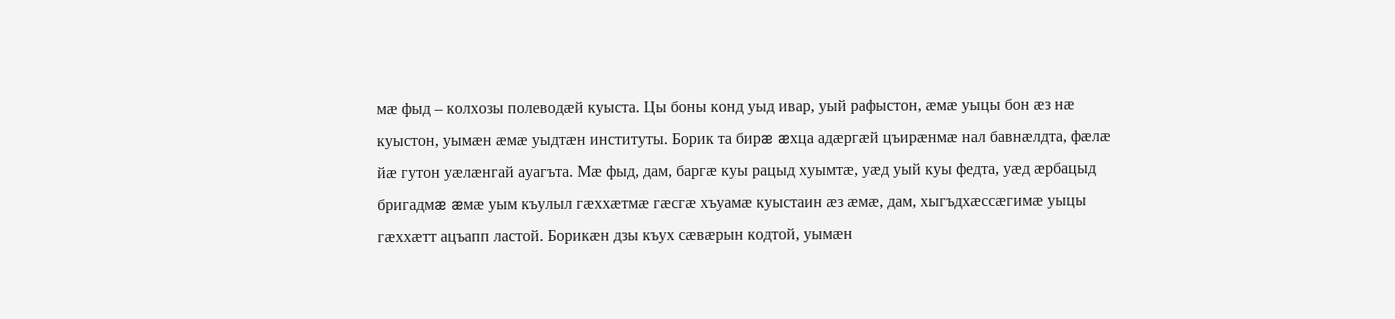мæ фыд – колхозы полеводæй куыста. Цы боны конд уыд ивар, уый рафыстон, æмæ уыцы бон æз нæ куыстон, уымæн æмæ уыдтæн институты. Борик та бирæ æхца адæргæй цъирæнмæ нал бавнæлдта, фæлæ йæ гутон уæлæнгай ауагъта. Мæ фыд, дам, баргæ куы рацыд хуымтæ, уæд уый куы федта, уæд æрбацыд бригадмæ æмæ уым къулыл гæххæтмæ гæсгæ хъуамæ куыстаин æз æмæ, дам, хыгъдхæссæгимæ уыцы гæххæтт ацъапп ластой. Борикæн дзы къух сæвæрын кодтой, уымæн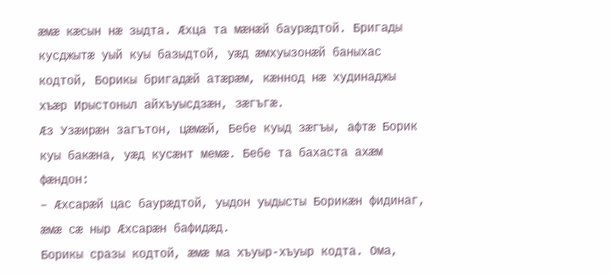æмæ кæсын нæ зыдта. Ӕхца та мæнæй баурæдтой. Бригады кусджытæ уый куы базыдтой, уæд æмхуызонæй баныхас кодтой, Борикы бригадæй атæрæм, кæннод нæ худинаджы хъæр Ирыстоныл айхъуысдзæн, зæгъгæ.
Ӕз Узæирæн загътон, цæмæй, Бебе куыд зæгъы, афтæ Борик куы бакæна, уæд кусæнт мемæ. Бебе та бахаста ахæм фæндон:
– Ӕхсарæй цас баурæдтой, уыдон уыдысты Борикæн фидинаг, æмæ сæ ныр Ӕхсарæн бафидæд.
Борикы сразы кодтой, æмæ ма хъуыр-хъуыр кодта. Ома,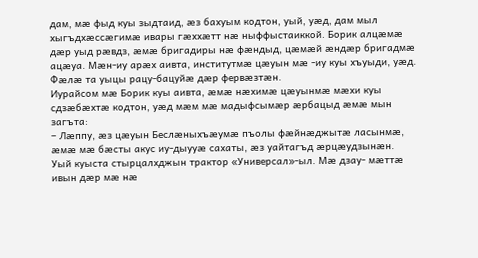дам, мæ фыд куы зыдтаид, æз бахуым кодтон, уый, уæд, дам мыл хыгъдхæссæгимæ ивары гæххæтт нæ ныффыстаиккой. Борик алцæмæ дæр уыд рæвдз, æмæ бригадиры нæ фæндыд, цæмæй æндæр бригадмæ ацæуа. Мæн-иу арæх аивта, институтмæ цæуын мæ -иу куы хъуыди, уæд. Фæлæ та уыцы рацу-бацуйæ дæр фервæзтæн.
Иурайсом мæ Борик куы аивта, æмæ нæхимæ цæуынмæ мæхи куы сдзæбæхтæ кодтон, уæд мæм мæ мадыфсымæр æрбацыд æмæ мын загъта:
– Лæппу, æз цæуын Беслæныхъæумæ пъолы фæйнæджытæ ласынмæ, æмæ мæ бæсты акус иу-дыууæ сахаты, æз уайтагъд æрцæудзынæн.
Уый куыста стырцалхджын трактор «Универсал»-ыл. Мæ дзау- мæттæ ивын дæр мæ нæ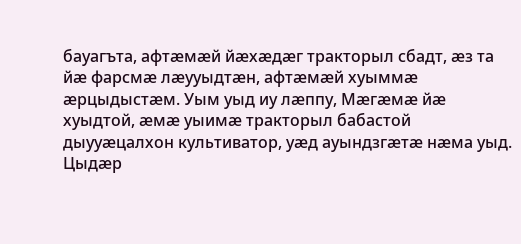бауагъта, афтæмæй йæхæдæг тракторыл сбадт, æз та йæ фарсмæ лæууыдтæн, афтæмæй хуыммæ æрцыдыстæм. Уым уыд иу лæппу, Мæгæмæ йæ хуыдтой, æмæ уыимæ тракторыл бабастой дыууæцалхон культиватор, уæд ауындзгæтæ нæма уыд. Цыдæр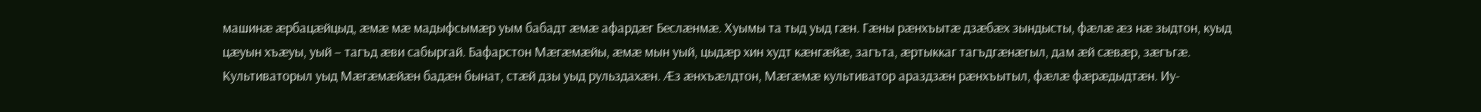машинæ æрбацæйцыд, æмæ мæ мадыфсымæр уым бабадт æмæ афардæг Беслæнмæ. Хуымы та тыд уыд гæн. Гæны рæнхъытæ дзæбæх зындысты, фæлæ æз нæ зыдтон, куыд цæуын хъæуы, уый – тагъд æви сабыргай. Бафарстон Мæгæмæйы, æмæ мын уый, цыдæр хин худт кæнгæйæ, загъта, æртыккаг тагъдгæнæгыл, дам æй сæвæр, зæгъгæ. Культиваторыл уыд Мæгæмæйæн бадæн бынат, стæй дзы уыд рульздахæн. Ӕз æнхъæлдтон, Мæгæмæ культиватор араздзæн рæнхъытыл, фæлæ фæрæдыдтæн. Иу-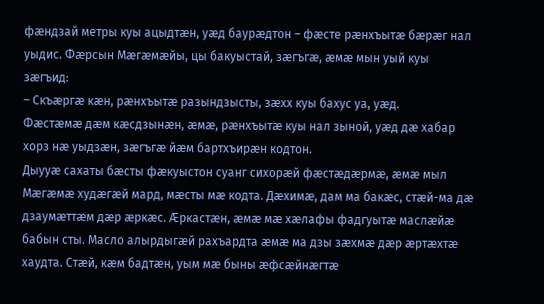фæндзай метры куы ацыдтæн, уæд баурæдтон – фæсте рæнхъытæ бæрæг нал уыдис. Фæрсын Мæгæмæйы, цы бакуыстай, зæгъгæ, æмæ мын уый куы зæгъид:
– Скъæргæ кæн, рæнхъытæ разындзысты, зæхх куы бахус уа, уæд.
Фæстæмæ дæм кæсдзынæн, æмæ, рæнхъытæ куы нал зыной, уæд дæ хабар хорз нæ уыдзæн, зæгъгæ йæм бартхъирæн кодтон.
Дыууæ сахаты бæсты фæкуыстон суанг сихорæй фæстæдæрмæ, æмæ мыл Мæгæмæ худæгæй мард, мæсты мæ кодта. Дæхимæ, дам ма бакæс, стæй-ма дæ дзаумæттæм дæр æркæс. Ӕркастæн, æмæ мæ хæлафы фадгуытæ маслæйæ бабын сты. Масло алырдыгæй рахъардта æмæ ма дзы зæхмæ дæр æртæхтæ хаудта. Стæй, кæм бадтæн, уым мæ быны æфсæйнæгтæ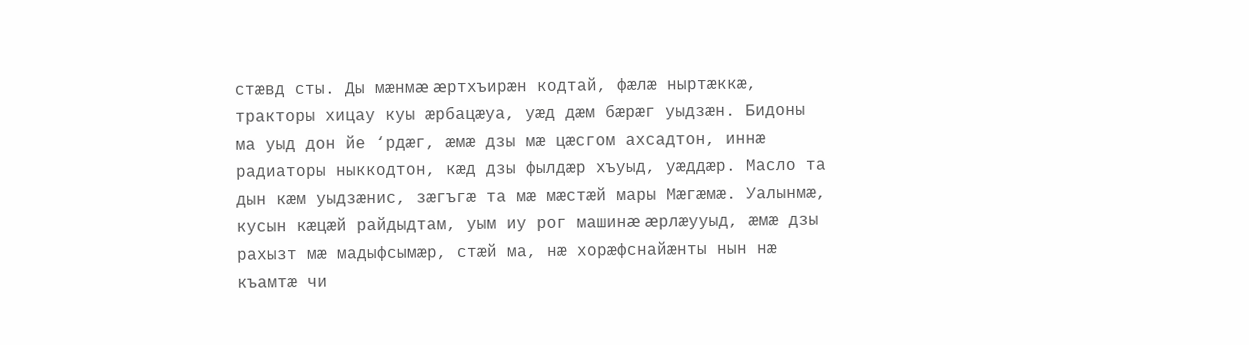стæвд сты. Ды мæнмæ æртхъирæн кодтай, фæлæ ныртæккæ, тракторы хицау куы æрбацæуа, уæд дæм бæрæг уыдзæн. Бидоны ма уыд дон йе ‘рдæг, æмæ дзы мæ цæсгом ахсадтон, иннæ радиаторы ныккодтон, кæд дзы фылдæр хъуыд, уæддæр. Масло та дын кæм уыдзæнис, зæгъгæ та мæ мæстæй мары Мæгæмæ. Уалынмæ, кусын кæцæй райдыдтам, уым иу рог машинæ æрлæууыд, æмæ дзы рахызт мæ мадыфсымæр, стæй ма, нæ хорæфснайæнты нын нæ къамтæ чи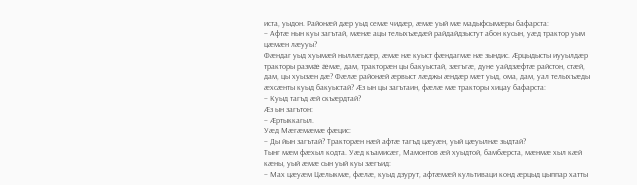иста, уыдон. Районæй дæр уыд семæ чидæр, æмæ уый мæ мадыфсымæры бафарста:
– Афтæ нын куы загътай, мæнæ ацы телыхъæдæй райдайдзыстут абон кусын, уæд трактор уым цæмæн лæууы?
Фæндаг уыд хуымæй ныллæгдæр, æмæ нæ куыст фæндагмæ нæ зындис. Ӕрцыдысты иууылдæр тракторы размæ æмæ, дам, тракторæн цы бакуыстай, зæгъгæ, дуне уайдзæфтæ райстон, стæй, дам, цы хуызæн дæ? Фæлæ районæй æрвыст лæджы æндæр мæт уыд, ома, дам, уал телыхъæды æхсæнты куыд бакуыстай? Ӕз ын цы загътаин, фæлæ мæ тракторы хицау бафарста:
– Куыд тагъд æй скъæрдтай?
Ӕз ын загътон:
– Ӕртыккагыл.
Уæд Мæгæмæмæ фæцис:
– Ды йын загътай? Тракторæн нæй афтæ тагъд цæуæн, уый цæуылнæ зыдтай?
Тынг мæм фæхыл кодта. Уæд къамисæг, Мамонтов æй хуыдтой, бамбæрста, мæнмæ хыл кæй кæны, уый æмæ сын уый куы зæгъид:
– Мах цæуæм Цæлыкмæ, фæлæ, куыд дзурут, афтæмæй культиваци конд æрцыд цыппар хатты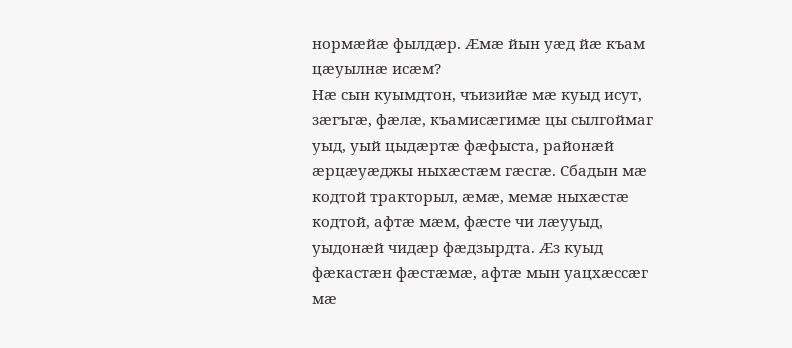нормæйæ фылдæр. Ӕмæ йын уæд йæ къам цæуылнæ исæм?
Нæ сын куымдтон, чъизийæ мæ куыд исут, зæгъгæ, фæлæ, къамисæгимæ цы сылгоймаг уыд, уый цыдæртæ фæфыста, районæй æрцæуæджы ныхæстæм гæсгæ. Сбадын мæ кодтой тракторыл, æмæ, мемæ ныхæстæ кодтой, афтæ мæм, фæсте чи лæууыд, уыдонæй чидæр фæдзырдта. Ӕз куыд фæкастæн фæстæмæ, афтæ мын уацхæссæг мæ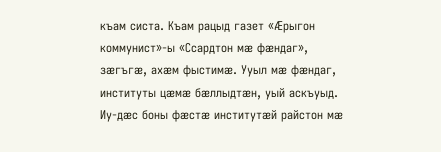къам систа. Къам рацыд газет «Ӕрыгон коммунист»-ы «Ссардтон мæ фæндаг», зæгъгæ, ахæм фыстимæ. Ууыл мæ фæндаг, институты цæмæ бæллыдтæн, уый аскъуыд. Иу-дæс боны фæстæ институтæй райстон мæ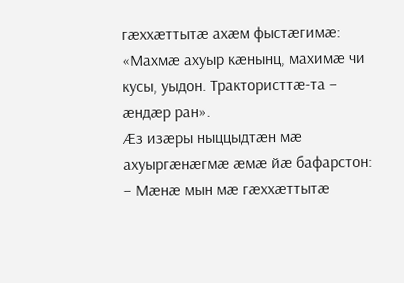гæххæттытæ ахæм фыстæгимæ:
«Махмæ ахуыр кæнынц, махимæ чи кусы, уыдон. Трактористтæ-та – æндæр ран».
Ӕз изæры ныццыдтæн мæ ахуыргæнæгмæ æмæ йæ бафарстон:
– Мæнæ мын мæ гæххæттытæ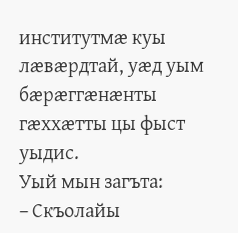институтмæ куы лæвæрдтай, уæд уым бæрæггæнæнты гæххæтты цы фыст уыдис.
Уый мын загъта:
– Скъолайы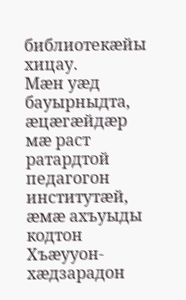библиотекæйы хицау.
Мæн уæд бауырныдта, æцæгæйдæр мæ раст ратардтой педагогон институтæй, æмæ ахъуыды кодтон Хъæууон-хæдзарадон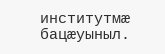институтмæ бацæуыныл.